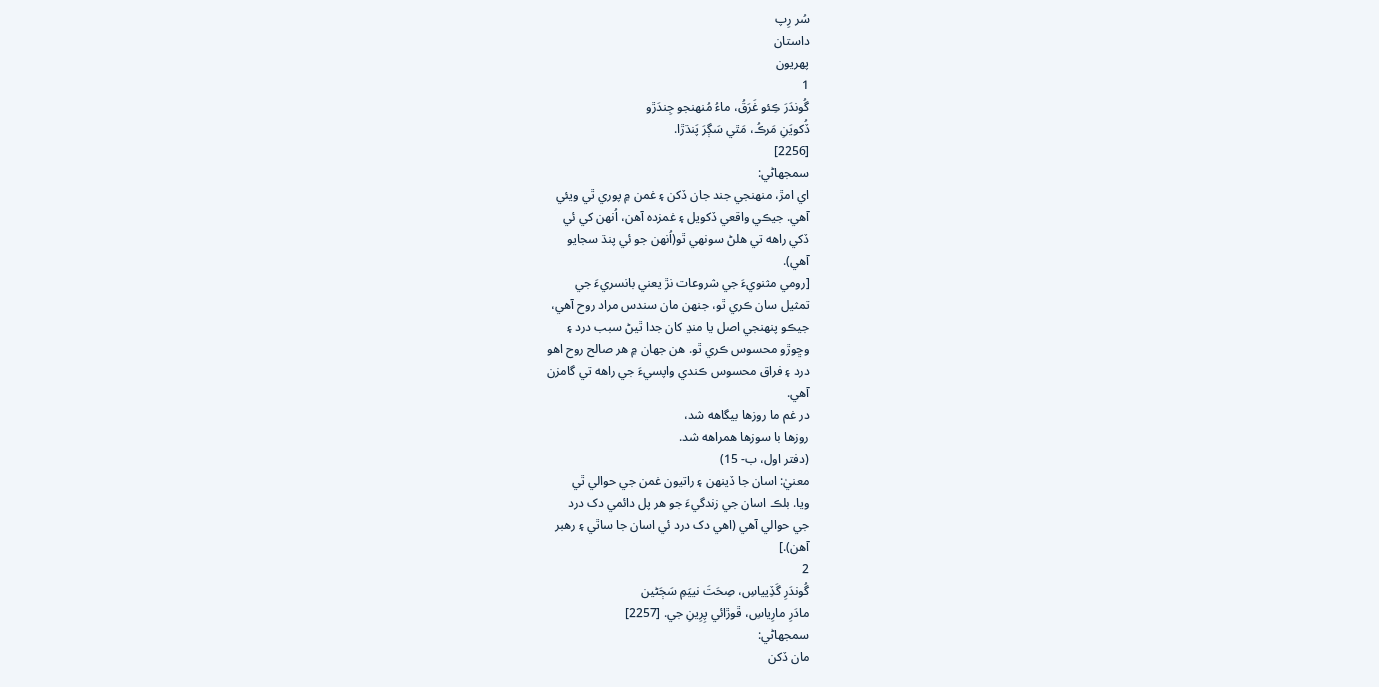سُر رِپ
داستان
پهريون
1
گُوندَرَ ڪِئو غَرَقُ، ماءُ مُنهنجو جِندَڙو
ڏُکويَنِ مَرڪُ، مَٿي سَڳرَ پَنڌڙا.
[2256]
سمجهاڻي:
اي امڙ، منهنجي جند جان ڏکن ۽ غمن ۾ پوري ٿي ويئي
آهي. جيڪي واقعي ڏکويل ۽ غمزده آهن، اُنهن کي ئي
ڏکي راهه تي هلڻ سونهي ٿو(اُنهن جو ئي پنڌ سجايو
آهي).
[رومي مثنويءَ جي شروعات نڙ يعني بانسريءَ جي
تمثيل سان ڪري ٿو، جنهن مان سندس مراد روح آهي،
جيڪو پنهنجي اصل يا منڍ کان جدا ٿيڻ سبب درد ۽
وڇوڙو محسوس ڪري ٿو. هن جهان ۾ هر صالح روح اهو
درد ۽ فراق محسوس ڪندي واپسيءَ جي راهه تي گامزن
آهي.
در غم ما روزها بيگاهه شد،
روزها با سوزها همراهه شد.
(دفتر اول، ب- 15)
معنيٰ: اسان جا ڏينهن ۽ راتيون غمن جي حوالي ٿي
ويا. بلڪ اسان جي زندگيءَ جو هر پل دائمي دک درد
جي حوالي آهي (اهي دک درد ئي اسان جا ساٿي ۽ رهبر
آهن).]
2
گُوندَرِ گَڏِيياسِ، صِحَتَ نييَمِ سَڄَڻين
مادَرِ مارِياسِ، ڦوڙائي پِرِينِ جي. [2257]
سمجهاڻي:
مان ڏکن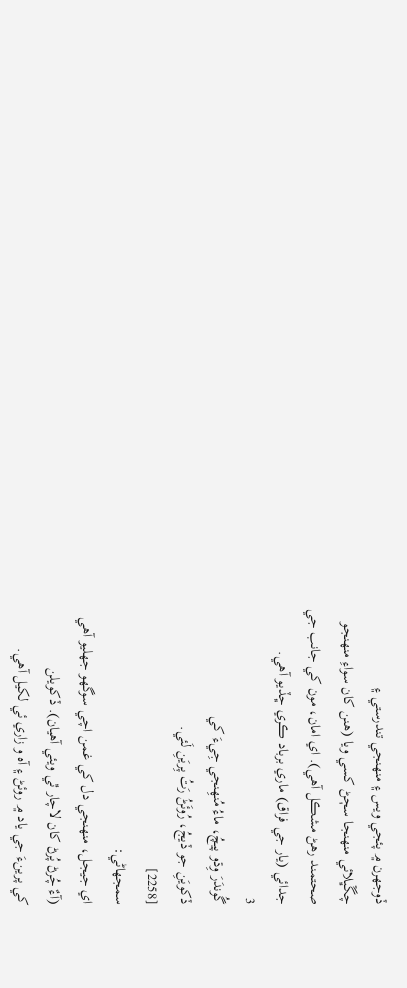ڏوجهرن ۾ پئجي ويس ۽ منهنجي تندرستي ۽
چڱڀلائي منهنجا سڄڻ کسي ويا (هنن کان سواءِ منهنجو
صحتمند رهڻ مشڪل آهي). اي امان، مون کي جانب جي
جدائي (يار جي فراق) ماري برباد ڪري ڇڏيو آهي.
3
گُوندَرَ وِڌو پيچُ، ماءُ مُنهِنجي جِيءَ کي
ڏکويَنِ جو ڏيجُ، رُوئَڻُ رَتُ پِريَنِ لَئي.
[2258]
سمجهاڻي:
اي جيجل، منهنجي دل کي غمن اچي سوگهو جهليو آهي
(آءٌ چُرڻ پُرڻ کان لاچار ٿي ويئي آهيان). ڏکويلن
کي پرينءَ جي ياد ۾ روئڻ ۽ آه و زاري ئي لکيل آهي.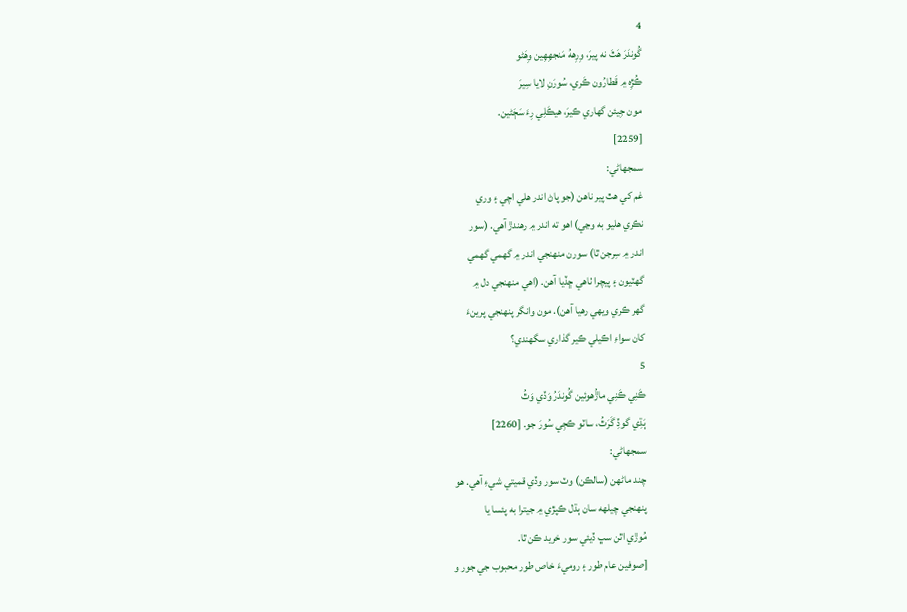4
گُوندَرَ هَٿَ نه پيرَ، وِرِههُ مَنجهِهِين وِهَڻو
ڪُڙِه ۾ قَطارُون ڪَري، سُورَنِ لايا سِيرَ
مون جِيئن گهاري ڪيرَ، هيڪَلِي رِءَ سَڄَڻين.
[2259]
سمجهاڻي:
غم کي هٿ پير ناهن (جو پاڻ اندر هلي اچي ۽ وري
نڪري هليو به وڃي) اهو ته اندر ۾ رهندڙ آهي. (سور
اندر ۾ سِرجن ٿا) سورن منهنجي اندر ۾ گهمي گهمي
گهٽيون ۽ پيچرا ٺاهي ڇڏيا آهن. (اهي منهنجي دل ۾
گهر ڪري ويهي رهيا آهن). مون وانگر پنهنجي پرينءَ
کان سواءِ اڪيلي ڪير گذاري سگهندي؟
5
ڪَنِي ڪَنِي ماڙُهوئين گُوندَرُ وَڏي وَٿُ
ٻَڌِي گوڏِ گَرَٿُ، ساٽو ڪجِي سُورَ جو. [2260]
سمجهاڻي:
چند ماڻهن (سالڪن) وٽ سور وڏي قميتي شيءِ آهي. هو
پنهنجي چيلهه سان ٻڌل ڪپڙي ۾ جيترا به پئسا يا
مُوڙي اٿن سڀ ڏيئي سور خريد ڪن ٿا.
[صوفين عام طور ۽ روميءَ خاص طور محبوب جي جور و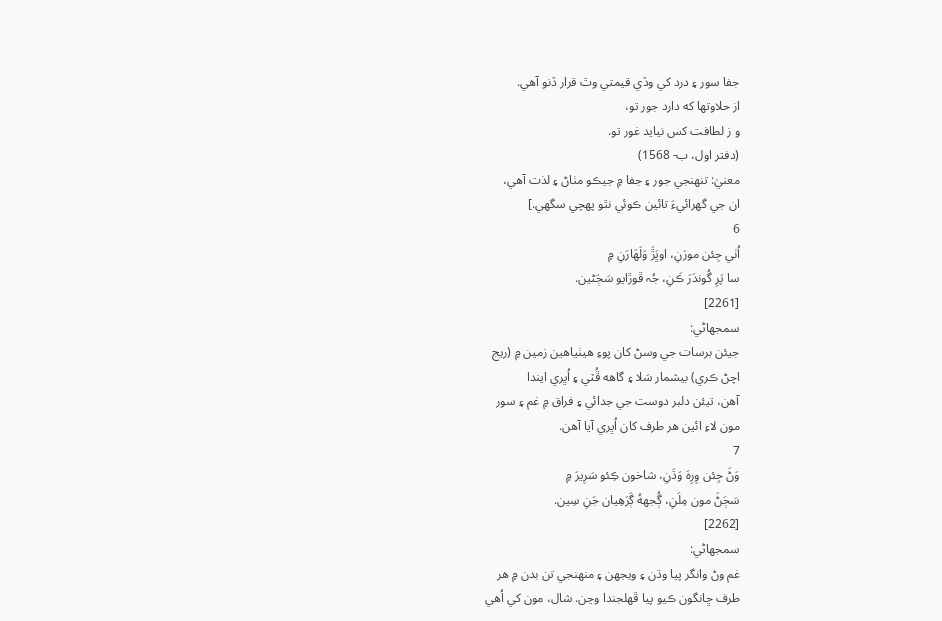جفا سور ۽ درد کي وڏي قيمتي وٿ قرار ڏنو آهي.
از حلاوتها که دارد جور تو،
و ز لطافت کس نيايد غور تو.
(دفتر اول، ب- 1568)
معنيٰ: تنهنجي جور ۽ جفا ۾ جيڪو مٺاڻ ۽ لذت آهي،
ان جي گهرائيءَ تائين ڪوئي نٿو پهچي سگهي.]
6
اُٺي جِئن مورَنِ، اوڀَڙَ وَلَهَارَنِ ۾
سا پَرِ گُوندَرَ ڪَنِ، جُہ ڦوڙايو سَڄَڻين.
[2261]
سمجهاڻي:
جيئن برسات جي وسڻ کان پوءِ هيٺياهين زمين ۾ (ريج
اچڻ ڪري) بيشمار سَلا ۽ گاهه ڦُٽي ۽ اُڀري ايندا
آهن، تيئن دلبر دوست جي جدائي ۽ فراق ۾ غم ۽ سور
مون لاءِ ائين هر طرف کان اُڀري آيا آهن.
7
وَڻَ جِئن وِرِهَ وَڌَنِ، شاخون ڪِئو سَرِيرَ ۾
سَڄَڻَ مون مِلَنِ، ڳُجههُ ڳَرَهِيان جَنِ سِين.
[2262]
سمجهاڻي:
غم وڻ وانگر پيا وڌن ۽ ويجهن ۽ منهنجي تن بدن ۾ هر
طرف ڇانگون ڪيو پيا ڦهلجندا وڃن. شال، مون کي اُهي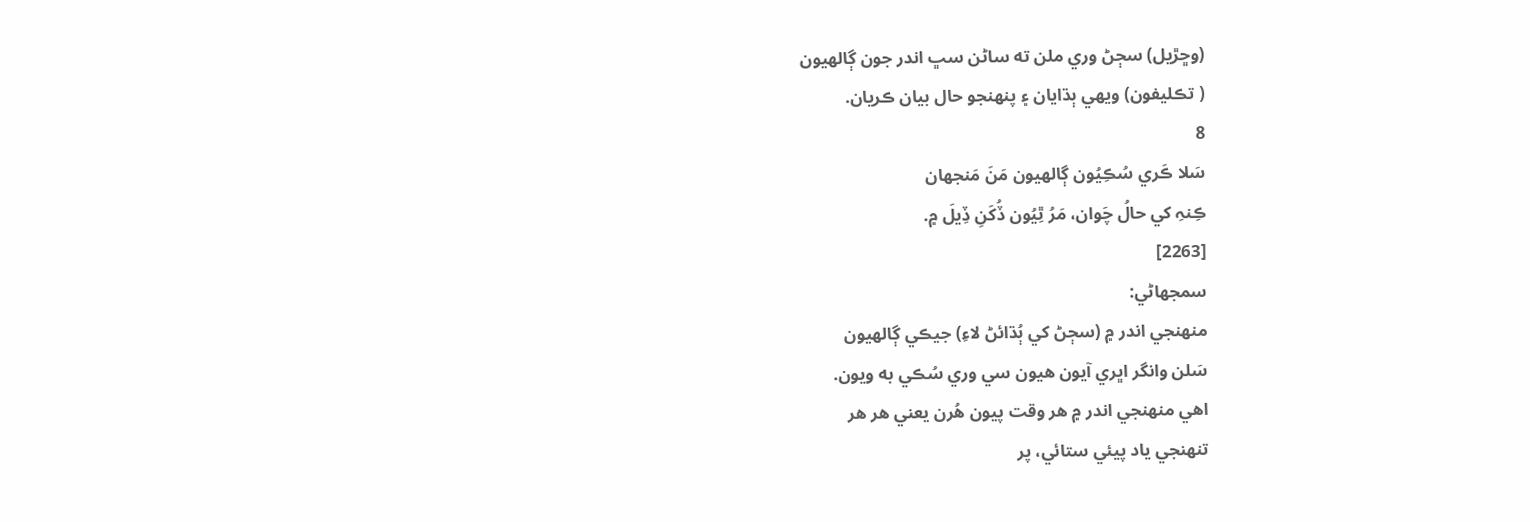(وڇڙيل) سڄڻ وري ملن ته ساڻن سڀ اندر جون ڳالهيون
( تڪليفون) ويهي ٻڌايان ۽ پنهنجو حال بيان ڪريان.
8
سَلا ڪَري سُڪِيُون ڳالهيون مَنَ مَنجهان
ڪِنہِ کي حالُ چَوان، مَرُ ٿِيُون ڏُکَنِ ڏِيلَ ۾.
[2263]
سمجهاڻي:
منهنجي اندر ۾ (سڄڻ کي ٻُڌائڻ لاءِ) جيڪي ڳالهيون
سَلن وانگر اڀري آيون هيون سي وري سُڪي به ويون.
اهي منهنجي اندر ۾ هر وقت پيون هُرن يعني هر هر
تنهنجي ياد پيئي ستائي، پر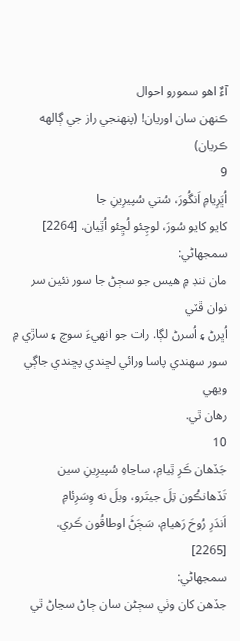آءٌ اهو سمورو احوال
ڪنهن سان اوريان! (پنهنجي راز جي ڳالهه ڪريان)
9
اُڀَرِيامِ اَنگُورَ، سُتي سُپيرِينِ جا
کايو کايو سُورَ، لوچِئو لُڇِئو اُٿِيان. [2264]
سمجهاڻي:
مان ننڊ ۾ هيس جو سڄڻ جا سور نئين سر نوان ڦٽي
اُڀرڻ ۽ اُسرڻ لڳا. رات جو انهيءَ سوچ ۽ ساڙي ۾
سور سهندي پاسا ورائي لڇندي پڇندي جاڳي ويهي
رهان ٿي.
10
جَڏهان ڪَرِ ٿِيامِ، ساڃاهِ سُپيرِينِ سين
تَڏهانڪُون تِلَ جيتَرو، ويلَ نه وِسَرِئامِ
اَندَرِ رُوحَ رَهيامِ، سَڄَڻَ اوطاقُون ڪَري.
[2265]
سمجهاڻي:
جڏهن کان وٺي سڄڻن سان ڄاڻ سڃاڻ ٿي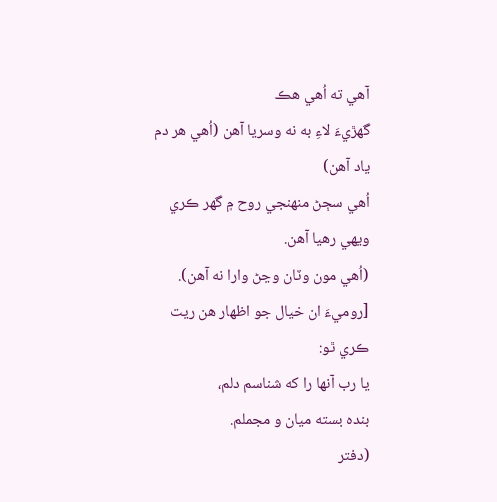آهي ته اُهي هڪ
گهڙيءَ لاءِ به نه وسريا آهن (اُهي هر دم ياد آهن)
اُهي سڄڻ منهنجي روح ۾ گهر ڪري ويهي رهيا آهن.
(اُهي مون وٽان وڃڻ وارا نه آهن).
[روميءَ ان خيال جو اظهار هن ريت ڪري ٿو:
يا رب آنها را که شناسم دلم،
بنده بسته ميان و مجملم.
(دفتر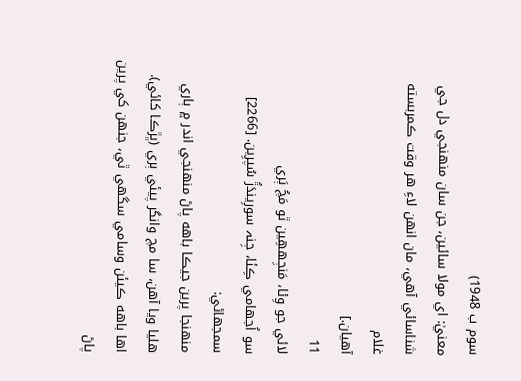سوم ب 1948)
معنيٰ: اي مولا سائين، جن سان منهنجي دل جي
شناسائي آهي، مان انهن لاءِ هر وقت ڪمربسته غلام
آهيان.]
11
لائي جو وِئا، مَنجِههِين ٿو مَچُ ٻَري
سو اُجهامي ڪِئا، جِنہ سورِيندَڙُ سُپرِين. [2266]
سمجهاڻي:
منهنجا پرين جيڪا باهه پاڻ منهنجي اندر ۾ ٻاري
هليا ويا آهن، سا مچ وانگر پيئي ٻري (ڀڙڪا کائي).
اها باهه ڪيئن وسامي سگهي ٿي، جنهن کي پرين پاڻ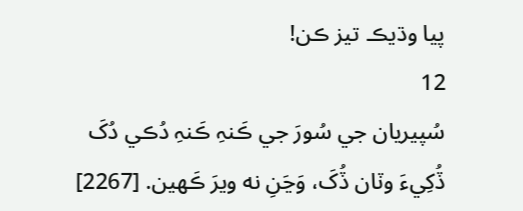پيا وڌيڪ تيز ڪن!
12
سُپيريان جي سُورَ جي ڪَنہِ ڪَنہِ دُڪي دُکَ
ڏُکِيءَ وٽان ڏُکَ، وَڃَنِ نه ويرَ ڪَهين. [2267]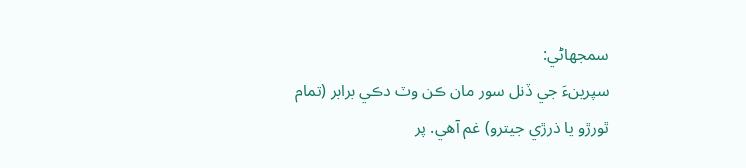سمجهاڻي:
سپرينءَ جي ڏنل سور مان ڪن وٽ دڪي برابر (تمام
ٿورڙو يا ذرڙي جيترو) غم آهي. پر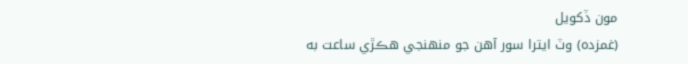مون ڏکويل
(غمزده) وٽ ايترا سور آهن جو منهنجي هڪڙي ساعت به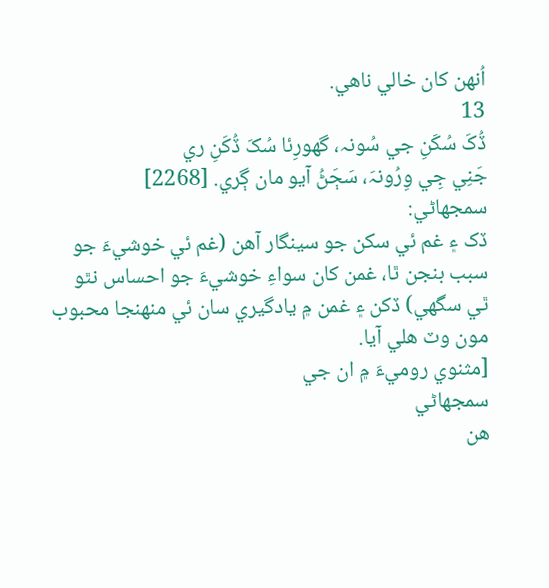اُنهن کان خالي ناهي.
13
ڏُکَ سُکَنِ جي سُونہ، گهورِئا سُکَ ڏُکَنِ ري
جَنِي جِي وِرُونہَ، سَڄَڻُ آيو مان ڳري. [2268]
سمجهاڻي:
ڏک ۽ غم ئي سکن جو سينگار آهن (غم ئي خوشيءَ جو
سبب بنجن ٿا، غمن کان سواءِ خوشيءَ جو احساس نٿو
ٿي سگهي) ڏکن ۽ غمن ۾ يادگيري سان ئي منهنجا محبوب
مون وٽ هلي آيا.
[مثنوي روميءَ ۾ ان جي
سمجهاڻي
هن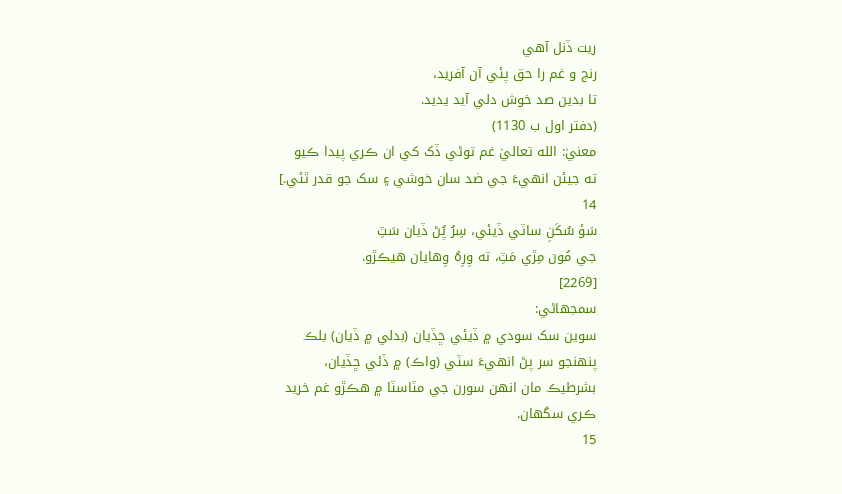ريت ڏنل آهي
رنج و غم را حق پئي آن آفريد،
تا بدين صد خوش دلي آيد يديد.
(دفتر اول ب 1130)
معنيٰ: الله تعاليٰ غم توڻي ڏک کي ان ڪري پيدا ڪيو
ته جيئن انهيءَ جي ضد سان خوشي ۽ سک جو قدر ٿئي.]
14
سَؤ سُکَنِ ساٽي ڏيئي، سِرُ پُڻ ڏيان سَٽِ
جي مُون مِڙي مَٽِ، ته وِرِهُ وِهايان هيڪڙو.
[2269]
سمجهاڻي:
سوين سک سودي ۾ ڏيئي ڇڏيان (بدلي ۾ ڏيان) بلڪ
پنهنجو سر پڻ انهيءَ سٽي (واڪ) ۾ ڏئي ڇڏيان،
بشرطيڪ مان انهن سورن جي مٽاسٽا ۾ هڪڙو غم خريد
ڪري سگهان.
15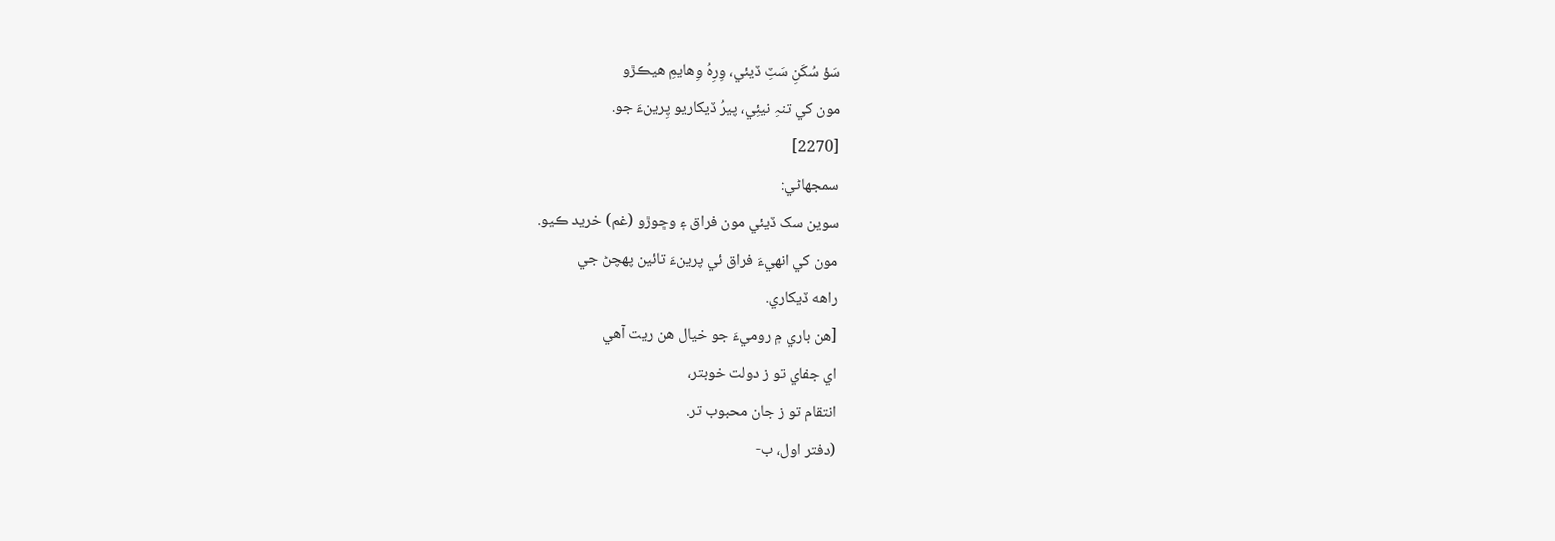سَؤ سُکَنِ سَٽِ ڏيئي، وِرِهُ وِهايمِ هيڪڙو
مون کي تنہِ نيئِي، پيرُ ڏيکاريو پِرينءَ جو.
[2270]
سمجهاڻي:
سوين سک ڏيئي مون فراق ۽ وڇوڙو (غم) خريد ڪيو.
مون کي انهيءَ فراق ئي پرينءَ تائين پهچڻ جي
راهه ڏيکاري.
[هن باري ۾ روميءَ جو خيال هن ريت آهي
اي جفاي تو ز دولت خوبتر،
انتقام تو ز جان محبوب تر.
(دفتر اول، ب-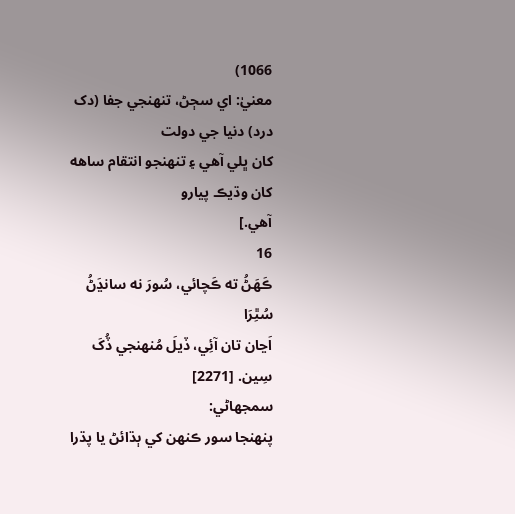1066)
معنيٰ: اي سڄڻ، تنهنجي جفا (دک درد) دنيا جي دولت
کان ڀلي آهي ۽ تنهنجو انتقام ساهه کان وڌيڪ پيارو
آهي.]
16
ڪَهَڻُ ته ڪَچائي، سُورَ نه سانڍَڻُ سُٿِرَا
اَڃان تان آئِي، ڏيلَ مُنهنجي ڏُکَ سِين. [2271]
سمجهاڻي:
پنهنجا سور ڪنهن کي ٻڌائڻ يا پڌرا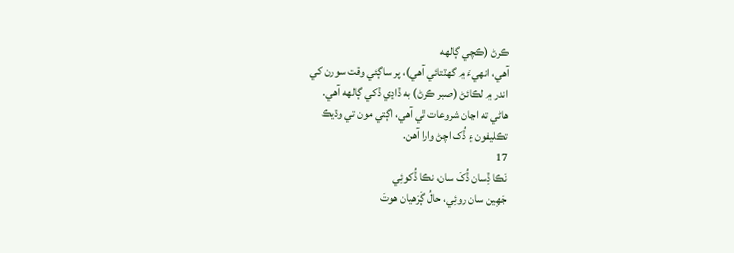ڪرڻ (ڪچي ڳالهه
آهي، انهيءَ ۾ گهٽتائي آهي)، پر ساڳئي وقت سورن کي
اندر ۾ لڪائڻ (صبر ڪرڻ) به ڏاڍي ڏکي ڳالهه آهي.
هاڻي ته اڃان شروعات ٿي آهي، اڳتي مون تي وڌيڪ
تڪليفون ۽ ڏُک اچڻ وارا آهن.
17
نَڪا ڏِسان ڏُکَ سان، نڪا ڏُکوئِي
جَهِين سان روئِي، حالُ ڳَرَهيان هوتَ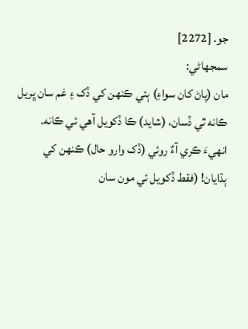جو. [2272]
سمجهاڻي:
مان (پاڻ کان سواءِ) ٻئي ڪنهن کي ڏک ۽ غم سان ڀريل
ڪانه ٿي ڏسان، (شايد) ڪا ڏکويل آهي ئي ڪانه.
انهيءَ ڪري آءٌ روئي (ڏک وارو حال) ڪنهن کي
ٻڌايان! (فقط ڏکويل ئي مون سان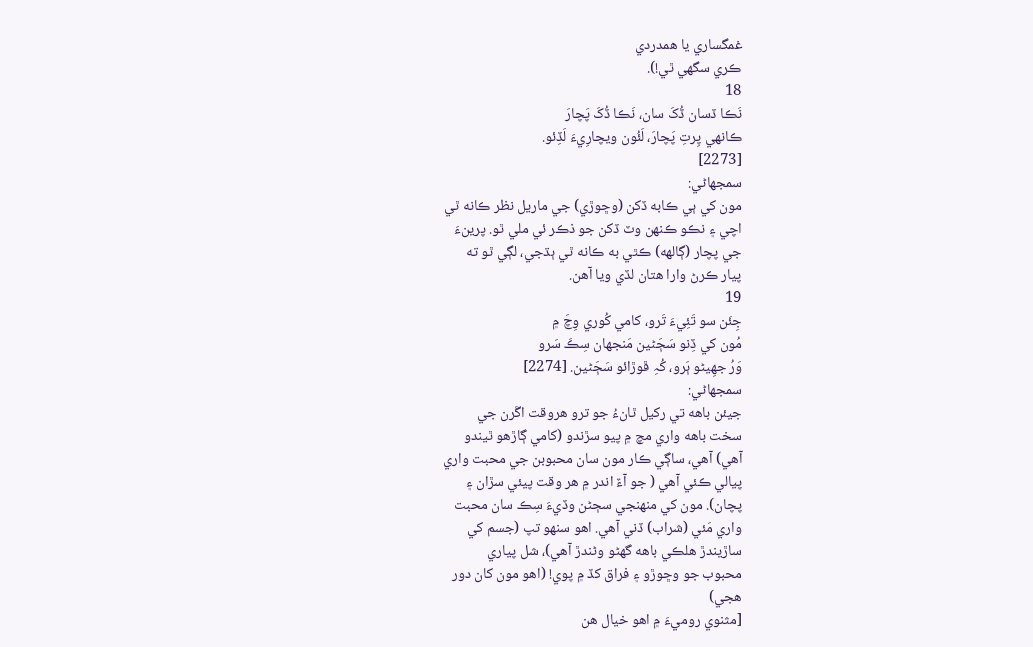غمگساري يا همدردي
ڪري سگهي ٿي!).
18
نَڪا ڏسان ڏُکَ سان، نَڪا ڏُکَ پَچارَ
ڪانهي پِرتِ پَچارَ، لَئُون ويچارِيءَ لَڏِئو.
[2273]
سمجهاڻي:
مون کي ٻي ڪابه ڏکن (وڇوڙي) جي ماريل نظر ڪانه ٿي
اچي ۽ نڪو ڪنهن وٽ ڏکن جو ذڪر ئي ملي ٿو. پرينءَ
جي پچار (ڳالهه) ڪٿي به ڪانه ٿي ٻڌجي، لڳي ٿو ته
پيار ڪرڻ وارا هتان لڏي ويا آهن.
19
جِئَن سو تَئِيءَ تَرو، کامي کُوري وِچَ ۾
مُون کي ڏِنو سَڄَڻين مَنجهان سِڪَ سَرو
وَرُ جهِيڻو ٻَرو، کُہِ ڦوڙائو سَڄَڻين. [2274]
سمجهاڻي:
جيئن باهه تي رکيل ٿانءُ جو ترو هروقت اڱرن جي
سخت باهه واري مچ ۾ پيو سڙندو (کامي ڳاڙهو ٿيندو
آهي) آهي، ساڳي ڪار مون سان محبوبن جي محبت واري
پيالي ڪئي آهي ( جو آءٌ اندر ۾ هر وقت پيئي سڙان ۽
پچان). مون کي منهنجي سڄڻن وڏيءَ سِڪ سان محبت
واري مَئي (شراب) ڏني آهي. اهو سنهو تپ (جسم کي
ساڙيندڙ هلڪي باهه گهڻو وڻندڙ آهي)، شل پياري
محبوب جو وڇوڙو ۽ فراق کڏ ۾ پوي! (اهو مون کان دور
هجي)
[مثنوي روميءَ ۾ اهو خيال هن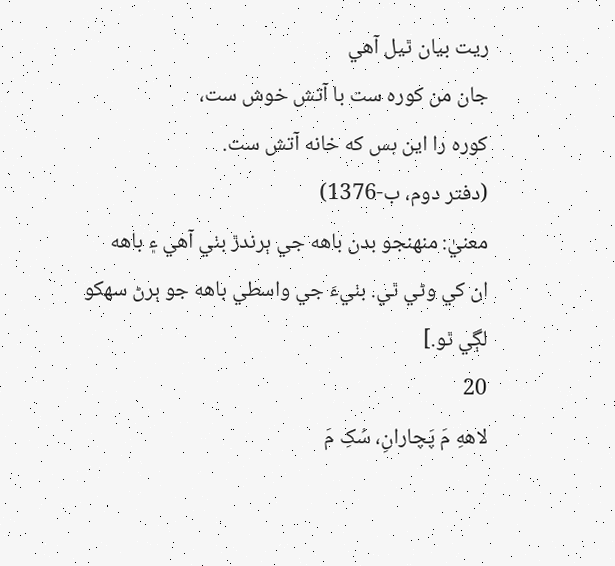ريت بيان ٿيل آهي
جان من کوره ست با آتش خوش ست،
کوره را اين بس که خانه آتش ست.
(دفتر دوم، ب-1376)
معنيٰ: منهنجو بدن باهه جي ٻرندڙ بٺي آهي ۽ باهه
ان کي وڻي ٿي. بٺيءَ جي واسطي باهه جو ٻرڻ سهکو
لڳي ٿو.]
20
لاههِ مَ پَچارانِ، سُکِ مَ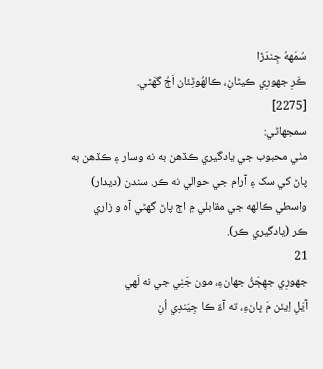سُمَههُ جِندَڙا
ڪَرِ جهورِي ڪيڻانِ، ڪالهُوڻِئان اَڄُ گهَڻي.
[2275]
سمجهاڻي:
مٺي محبوب جي يادگيري ڪڏهن به نه وسار ۽ ڪڏهن به
پاڻ کي سک ۽ آرام جي حوالي نه ڪر. سندن (ديدار)
واسطي ڪالهه جي مقابلي ۾ اڄ پاڻ گهڻي آه و زاري
ڪر (يادگيري ڪر).
21
جهورِي جهِڄَڻُ جهانءِ، مون جَنِي جي نه لَهي
آيَلِ اِيئن مَ ڀانءِ، ته آءٌ ڪا جِيَندِي اُنِ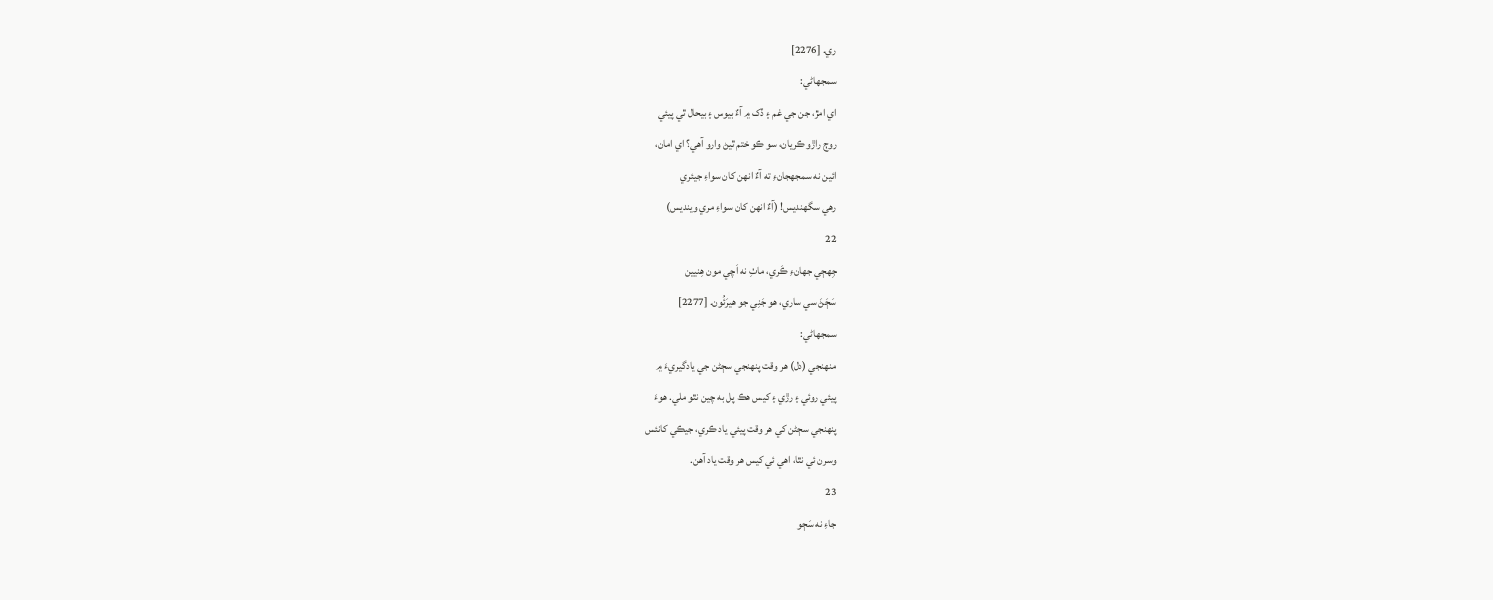ري. [2276]
سمجهاڻي:
اي امڙ، جن جي غم ۽ ڏک ۾ آءٌ بيوس ۽ بيحال ٿي پيئي
روڄ راڙو ڪريان، سو ڪو ختم ٿيڻ وارو آهي؟ اي امان،
ائين نه سمجهجانءِ ته آءٌ انهن کان سواءِ جيئري
رهي سگهنديس! (آءٌ انهن کان سواءِ مري وينديس)
22
جِهڄي جهانءِ ڪَري، ماٺِ نه اَچي مون هِنيين
سَڄَڻَ سي ساري، هو جَنِي جو هيرَئُون. [2277]
سمجهاڻي:
منهنجي (دل) هر وقت پنهنجي سڄڻن جي يادگيريءَ ۾
پيئي روئي ۽ رڙي ۽ کيس هڪ پل به چين نٿو ملي. هوءَ
پنهنجي سڄڻن کي هر وقت پيئي ياد ڪري، جيڪي کانئس
وسرن ئي نٿا، اهي ئي کيس هر وقت ياد آهن.
23
جاءِ نه سَڄو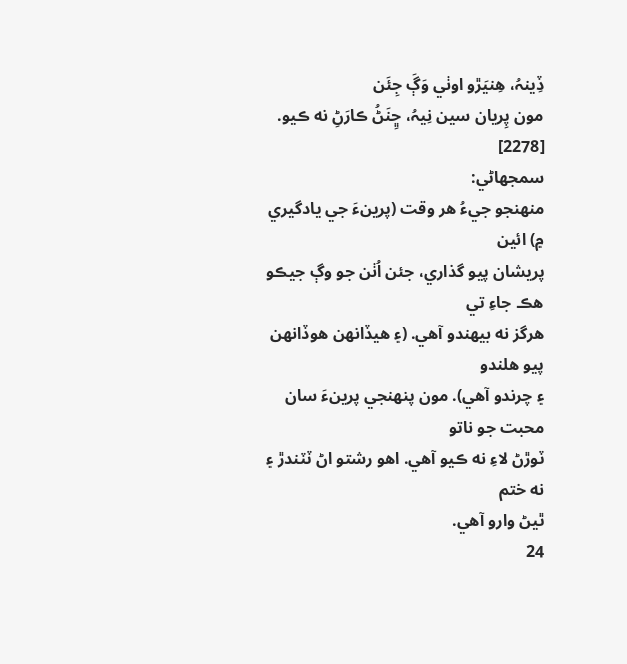ڏِينہُ، هِنيَڙو اوٺي وَڳَ جِئَن
مون پِريان سين نِيہُ، ڇِنَڻُ ڪارَڻِ نه ڪيو.
[2278]
سمجهاڻي:
منهنجو جيءُ هر وقت (پرينءَ جي يادگيري ۾) ائين
پريشان پيو گذاري، جئن اُٺن جو وڳ جيڪو هڪ جاءِ تي
هرگز نه بيهندو آهي. (۽ هيڏانهن هوڏانهن پيو هلندو
۽ چرندو آهي). مون پنهنجي پرينءَ سان محبت جو ناتو
ٽوڙڻ لاءِ نه ڪيو آهي. اهو رشتو اڻ ٽٽندڙ ۽ نه ختم
ٿيڻ وارو آهي.
24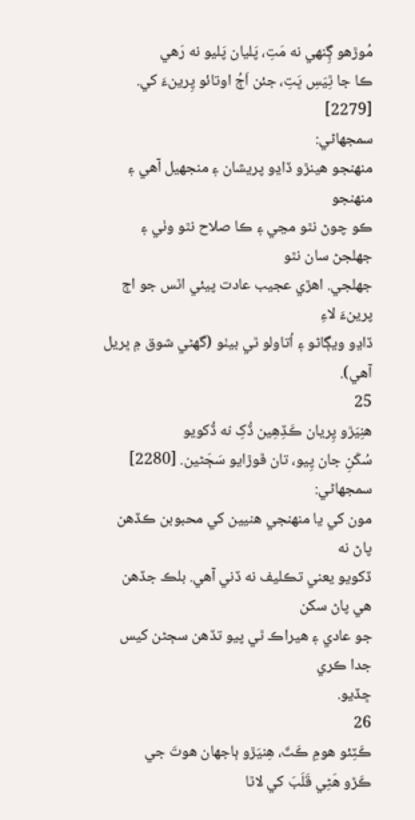مُوڙهو ڳِنهي نه مَتِ، پَليان پَليو نه رَهي
ڪا جا ٿِيَسِ ڀَتِ، جئن اَڄُ اوتائو پِرينءَ کي.
[2279]
سمجهاڻي:
منهنجو هينڙو ڏاڍو پريشان ۽ منجهيل آهي ۽ منهنجو
ڪو چوڻ نٿو مڃي ۽ ڪا صلاح نٿو وٺي ۽ جهلجڻ سان نٿو
جهلجي. اهڙي عجيب عادت پيئي اٿس جو اڄ پرينءَ لاءِ
ڏاڍو ويڳاڻو ۽ اُتاولو ٿي بيٺو (گهڻي شوق ۾ ڀريل
آهي).
25
هنِيَڙو پِريان ڪَڏِهِين ڏُکِ نه ڏُکويو
سُکَنِ جان پِيو، تان ڦوڙايو سَڄَڻين. [2280]
سمجهاڻي:
مون کي يا منهنجي هنيين کي محبوبن ڪڏهن پاڻ نه
ڏکويو يعني تڪليف نه ڏني آهي. بلڪ جڏهن هي پاڻ سکن
جو عادي ۽ هيراڪ ٿي پيو تڏهن سڄڻن کيس جدا ڪري
ڇڏيو.
26
ڪَٽِئو هومِ ڪَٽَ، هِنيَڙو ٻاجهان هوتَ جي
ڪَڙو هَڻِي قَلَبَ کي لاٿا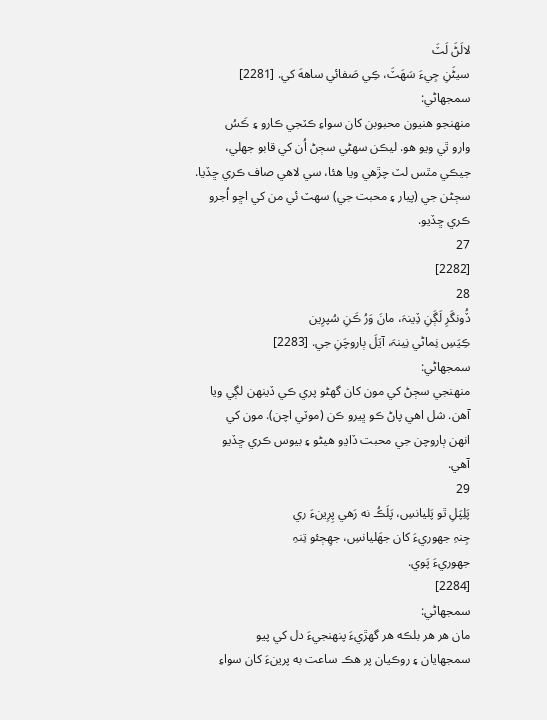لالَڻَ لَٽَ
سيڻَنِ جِيءَ سَهَٽَ، ڪِي صَفائي ساههَ کي. [2281]
سمجهاڻي:
منهنجو هنيون محبوبن کان سواءِ ڪٽجي ڪارو ۽ ڪَسُ
وارو ٿي ويو هو. ليڪن سهڻي سڄڻ اُن کي قابو جهلي،
جيڪي مٿس لٽ چڙهي ويا هئا، سي لاهي صاف ڪري ڇڏيا.
سڄڻن جي (پيار ۽ محبت جي) سهٽ ئي من کي اڇو اُجرو
ڪري ڇڏيو.
27
[2282]
28
ڏُونگَرِ لَڳَنِ ڏِينہَ، مانَ وَرُ ڪَنِ سُپرِين
ڪِيَسِ نِماڻي نِينہَ، آيَلَ ٻاروچَنِ جي. [2283]
سمجهاڻي:
منهنجي سڄڻ کي مون کان گهڻو پري ڪي ڏينهن لڳي ويا
آهن. شل اهي پاڻ ڪو ڀيرو ڪن (موٽي اچن). مون کي
انهن ٻاروچن جي محبت ڏاڍو هيڻو ۽ بيوس ڪري ڇڏيو
آهي.
29
پَلِپَلِ ٿو پَليانسِ، پَلَڪُ نه رَهي پِرِينءَ ري
جِنہِ جهوريءَ کان جهَليانسِ، جهِڄئو تِنہِ
جهوريءَ پَوي.
[2284]
سمجهاڻي:
مان هر هر بلڪه هر گهڙيءَ پنهنجيءَ دل کي پيو
سمجهايان ۽ روڪيان پر هڪ ساعت به پرينءَ کان سواءِ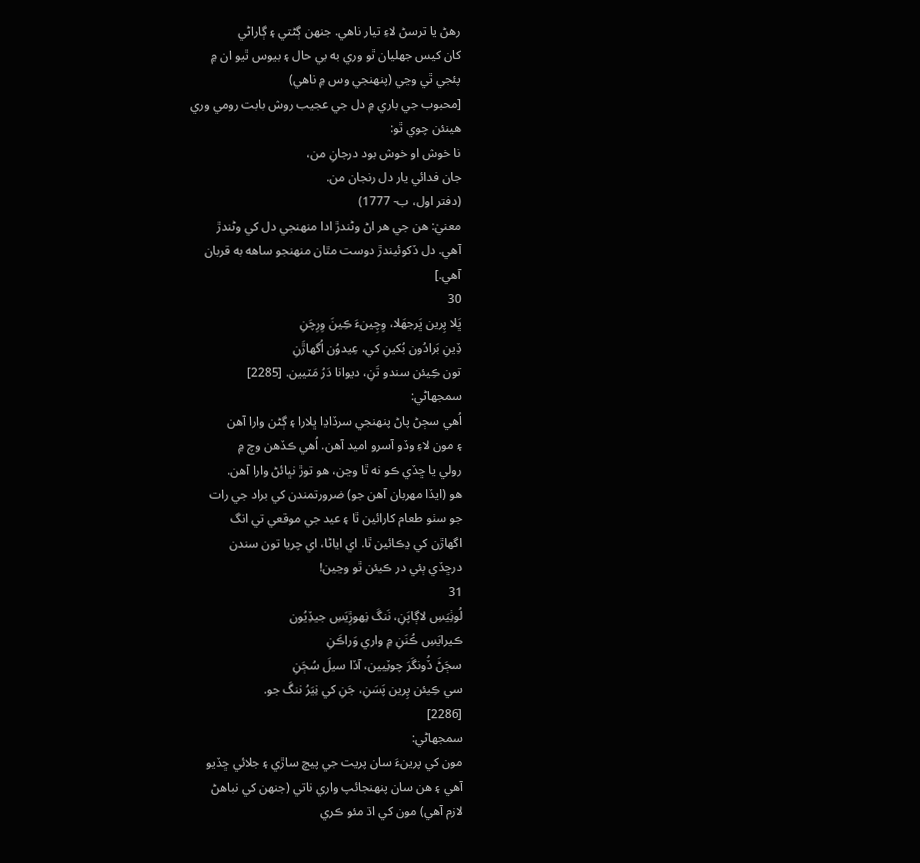رهڻ يا ترسڻ لاءِ تيار ناهي. جنهن ڳڻتي ۽ ڳاراڻي
کان کيس جهليان ٿو وري به بي حال ۽ بيوس ٿيو ان ۾
پئجي ٿي وڃي (پنهنجي وس ۾ ناهي)
[محبوب جي باري ۾ دل جي عجيب روش بابت رومي وري
هينئن چوي ٿو:
نا خوش او خوش بود درجانِ من،
جان فدائي يار دل رنجان من.
(دفتر اول، ب- 1777)
معنيٰ: هن جي هر اڻ وڻندڙ ادا منهنجي دل کي وڻندڙ
آهي. دل ڏکوئيندڙ دوست مٿان منهنجو ساهه به قربان
آهي.]
30
ڀَلا پِرين ڀَرجهَلا، وِچِينءَ ڪِينَ وِرِچَنِ
ڏِينِ بَرادُون بُکينِ کي، عِيدوُن اُگهاڙَنِ
تون ڪِيئن سندو تَنِ، ديوانا دَرُ مَٽيين. [2285]
سمجهاڻي:
اُهي سڄڻ پاڻ پنهنجي سرڏاڍا ڀلارا ۽ ڳڻن وارا آهن
۽ مون لاءِ وڏو آسرو اميد آهن. اُهي ڪڏهن وچ ۾
رولي يا ڇڏي ڪو نه ٿا وڃن، هو توڙ نڀائڻ وارا آهن.
هو (ايڏا مهربان آهن جو) ضرورتمندن کي براد جي رات
جو سٺو طعام کارائين ٿا ۽ عيد جي موقعي تي انگ
اگهاڙن کي ڍڪائين ٿا. اي اياڻا، اي چريا تون سندن
درڇڏي ٻئي در ڪيئن ٿو وڃين!
31
لُوٺِيَسِ لاڳاپَنِ، نَنگَ نِهوڙِيَسِ جيڏِيُون
ڪيرايَسِ ڪُنَنِ ۾ واري وَراڪَنِ
سڄَڻَ ڏُونگَرَ چوٽِيين، آڏا سيلَ سُڄَنِ
سي ڪِيئن پِرين پَسَنِ، جَنِ کي نِيَرُ ننگَ جو.
[2286]
سمجهاڻي:
مون کي پرينءَ سان پريت جي پيچ ساڙي ۽ جلائي ڇڏيو
آهي ۽ هن سان پنهنجائپ واري ناتي (جنهن کي نباهڻ
لازم آهي) مون کي اڌ مئو ڪري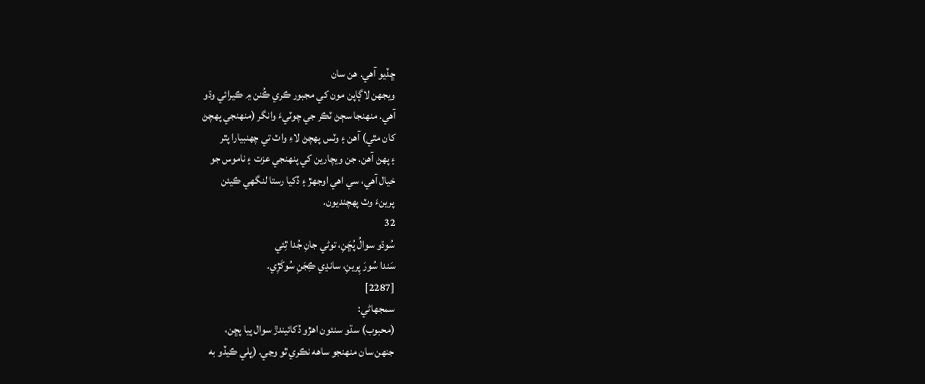ڇڏيو آهي. هن سان
ويجهن لاڳاپن مون کي مجبور ڪري ڪُنن ۾ ڪيرائي وڌو
آهي. منهنجا سڄڻ ٽڪر جي چوٽيءَ وانگر (منهنجي پهچڻ
کان مٿي) آهن ۽ وٽس پهچڻ لاءِ واٽ تي چهنبيارا پٿر
۽ پهڻ آهن. جن ويچارين کي پنهنجي عزت ۽ ناموس جو
خيال آهي، سي اهي اوجهڙ ۽ ڏکيا رستا لنگهي ڪيئن
پرينءَ وٽ پهچنديون.
32
سُوڌو سوالُ پُڇَنِ، توڻي جانِ جُدا ٿِئي
سَندا سُورَ پِرينِ، سانڍي ڪِجَنِ سُوکَڙِي.
[2287]
سمجهاڻي:
(محبوب) سڌو سنئون اهڙو ڏکائيندڙ سوال پيا پڇن،
جنهن سان منهنجو ساهه نڪري ٿو وڃي. (ڀلي ڪيڏو به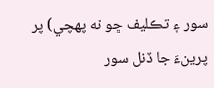سور ۽ تڪليف ڇو نه پهچي) پر پرينءَ جا ڏنل سور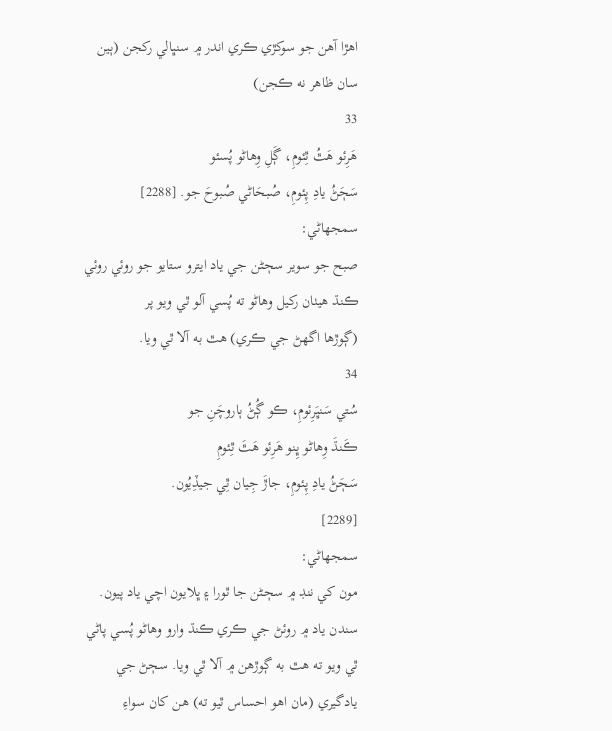اهڙا آهن جو سوکڙي ڪري اندر ۾ سنڀالي رکجن (ٻين
سان ظاهر نه ڪجن)
33
هَرِئو هَٿُ ٿِئومِ، ڳَلِ وِهاڻو پُسئو
سَڄَڻُ يادِ پِئومِ، صُبحَاڻي صُبوحَ جو. [2288]
سمجهاڻي:
صبح جو سوير سڄڻن جي ياد ايترو ستايو جو روئي روئي
ڪنڌ هيٺان رکيل وهاڻو ته پُسي آلو ٿي ويو پر
(ڳوڙها اگهڻ جي ڪري) هٿ به آلا ٿي ويا.
34
سُتي سَنڀَرِئومِ، ڪو ڳُڻُ ٻاروچَنِ جو
ڪَنڌَ وِهاڻو ڀِنو هَرِئو هَٿَ ٿِئومِ
سَڄَڻُ يادِ پِئومِ، جاڙَ جِيان ٿِي جيڏِيُون.
[2289]
سمجهاڻي:
مون کي ننڊ ۾ سڄڻن جا ٿورا ۽ ڀلايون اچي ياد پيون.
سندن ياد ۾ روئڻ جي ڪري ڪنڌ وارو وهاڻو پُسي پاڻي
ٿي ويو ته هٿ به ڳوڙهن ۾ آلا ٿي ويا. سڄڻ جي
يادگيري (مان اهو احساس ٿيو ته) هن کان سواءِ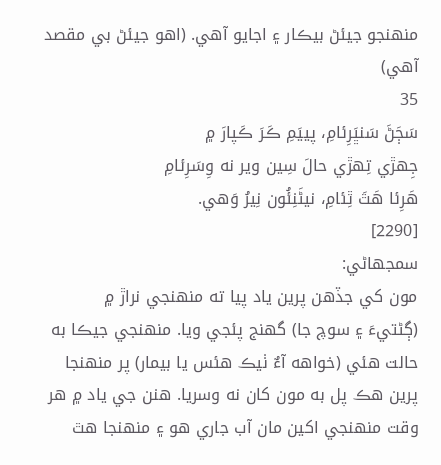منهنجو جيئڻ بيڪار ۽ اجايو آهي. (اهو جيئڻ بي مقصد
آهي)
35
سَڄَڻَ سَنڀَرِئامِ، پييَمِ ڪَرَ ڪَپارَ ۾
جِهڙي تِهڙي حالَ سِين وير نه وِسَرِئامِ
هَرِئا هَٿَ ٿِئامِ، نيڻَنِئُون نِيرُ وَهي.
[2290]
سمجهاڻي:
مون کي جڏهن پرين ياد پيا ته منهنجي نراڙ ۾
(ڳڻتيءَ ۽ سوچ جا) گهنج پئجي ويا. منهنجي جيڪا به
حالت هئي (خواهه آءٌ ٺيڪ هئس يا بيمار) پر منهنجا
پرين هڪ پل به مون کان نه وسريا. هنن جي ياد ۾ هر
وقت منهنجي اکين مان آب جاري هو ۽ منهنجا هٿ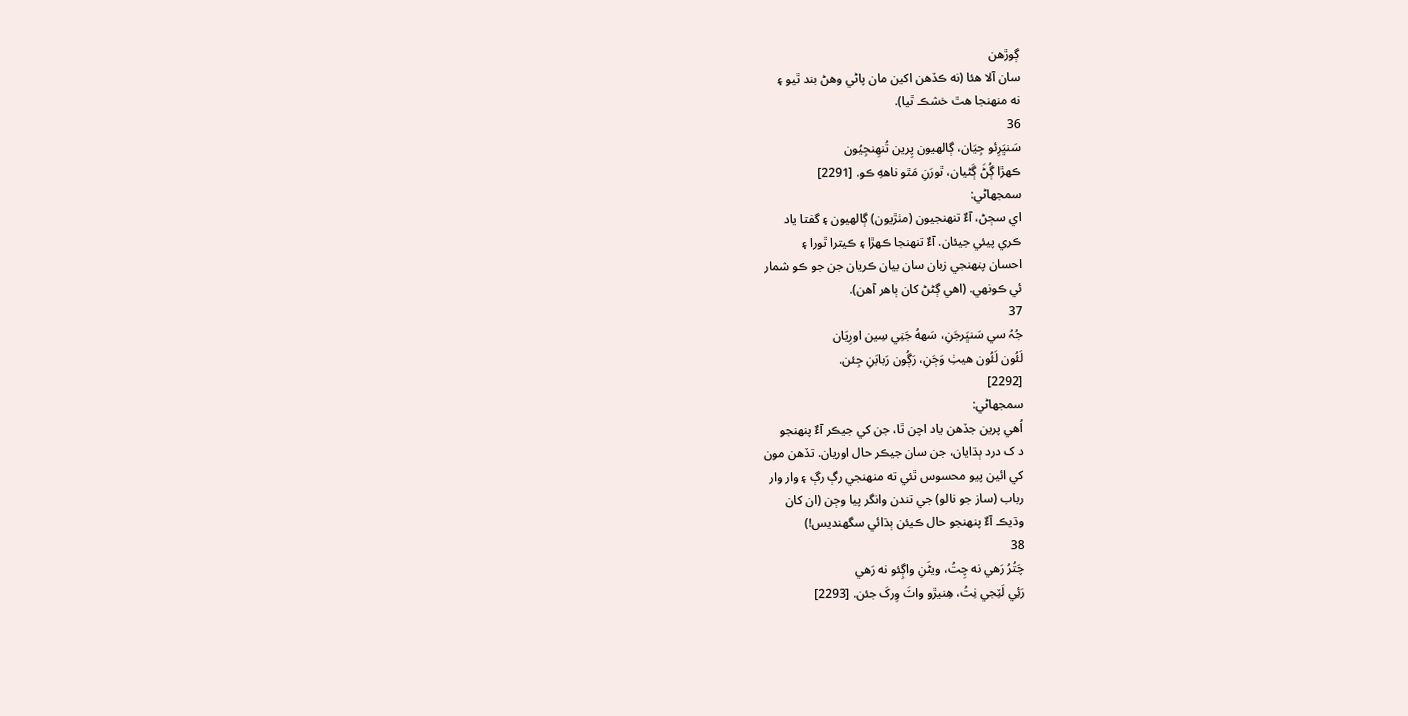ڳوڙهن
سان آلا هئا (نه ڪڏهن اکين مان پاڻي وهڻ بند ٿيو ۽
نه منهنجا هٿ خشڪ ٿيا).
36
سَنڀَرِئو جِيَان، ڳالهيون پِرين تُنهِنجِيُون
ڪهڙا ڳُڻَ ڳَڻيان، ٿورَنِ مَٿو ناههِ ڪو. [2291]
سمجهاڻي:
اي سڄڻ، آءٌ تنهنجيون (مٺڙيون) ڳالهيون ۽ گفتا ياد
ڪري پيئي جيئان. آءٌ تنهنجا ڪهڙا ۽ ڪيترا ٿورا ۽
احسان پنهنجي زبان سان بيان ڪريان جن جو ڪو شمار
ئي ڪونهي. (اهي ڳڻڻ کان ٻاهر آهن).
37
جُہُ سي سَنڀَرجَنِ، سَههُ جَنِي سِين اورِيَان
لَئُون لَئُون هيٺِ وَڄَنِ، رَڳُون رَبابَنِ جِئن.
[2292]
سمجهاڻي:
اُهي پرين جڏهن ياد اچن ٿا، جن کي جيڪر آءٌ پنهنجو
د ک درد ٻڌايان، جن سان جيڪر حال اوريان. تڏهن مون
کي ائين پيو محسوس ٿئي ته منهنجي رڳ رڳ ۽ وار وار
رباب (ساز جو نالو) جي تندن وانگر پيا وڄن (ان کان
وڌيڪ آءٌ پنهنجو حال ڪيئن ٻڌائي سگهنديس!)
38
چَتُرُ رَهي نه چِتُ، ويڻَنِ واڳِئو نه رَهي
رَئِي لَٽِجي نِتُ، هِنيڙو واٽَ وِرکَ جئن. [2293]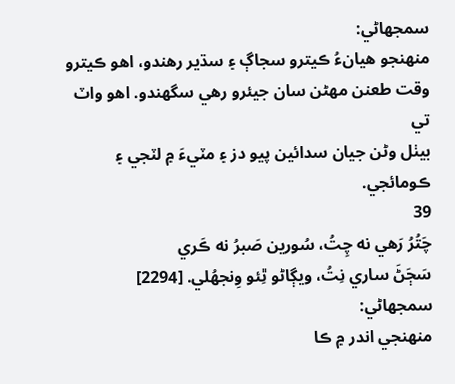سمجهاڻي:
منهنجو هيانءُ ڪيترو سجاڳ ۽ سڌير رهندو، اهو ڪيترو
وقت طعنن مهڻن سان جيئرو رهي سگهندو. اهو واٽ تي
بيٺل وڻن جيان سدائين پيو دز ۽ مٽيءَ ۾ لٽجي ۽
ڪومائجي.
39
چَتُرُ رَهي نه چِتُ، سُورين صَبرُ نه ڪَري
سَڄَڻَ ساري نِتُ، ويڳاڻو ٿِئو وِنجهُلي. [2294]
سمجهاڻي:
منهنجي اندر ۾ ڪا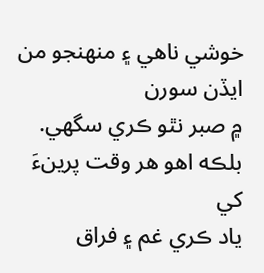خوشي ناهي ۽ منهنجو من ايڏن سورن
۾ صبر نٿو ڪري سگهي. بلڪه اهو هر وقت پرينءَ کي
ياد ڪري غم ۽ فراق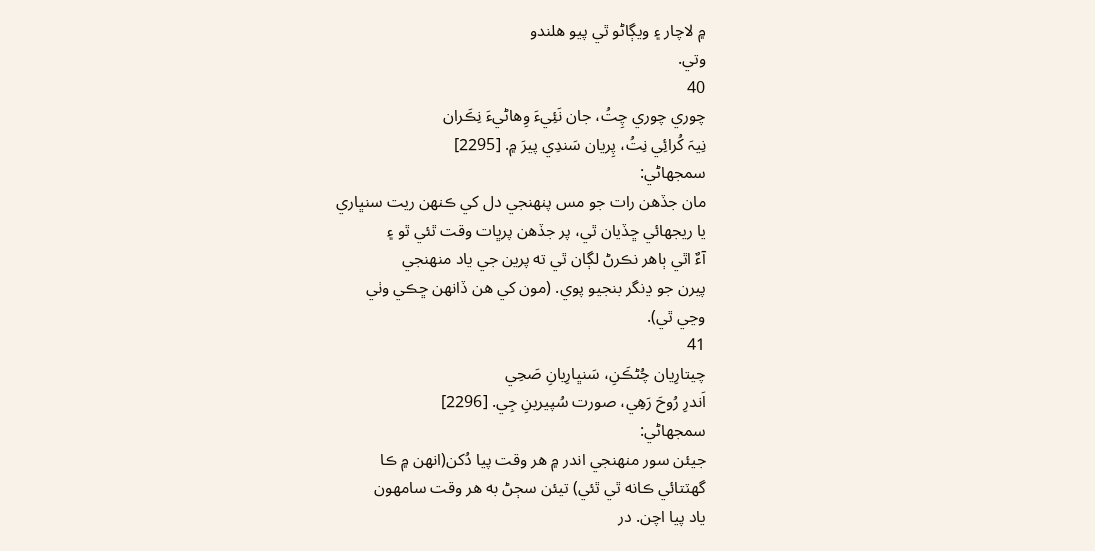۾ لاچار ۽ ويڳاڻو ٿي پيو هلندو
وتي.
40
چوري چوري چِتُ، جان نَئِيءَ وِهاڻيءَ نِڪَران
نِيہَ کُرائِي نِتُ، پِريان سَندِي پيرَ ۾. [2295]
سمجهاڻي:
مان جڏهن رات جو مس پنهنجي دل کي ڪنهن ريت سنڀاري
يا ريجهائي ڇڏيان ٿي، پر جڏهن پرڀات وقت ٿئي ٿو ۽
آءٌ اٿي ٻاهر نڪرڻ لڳان ٿي ته پرين جي ياد منهنجي
پيرن جو ڍنگر بنجيو پوي. (مون کي هن ڏانهن ڇڪي وٺي
وڃي ٿي).
41
چيتارِيان چُڻڪَنِ، سَنڀارِيانِ صَحِي
اَندرِ رُوحَ رَهِي، صورت سُپيرينِ جِي. [2296]
سمجهاڻي:
جيئن سور منهنجي اندر ۾ هر وقت پيا دُکن(انهن ۾ ڪا
گهٽتائي ڪانه ٿي ٿئي) تيئن سڄڻ به هر وقت سامهون
ياد پيا اچن. در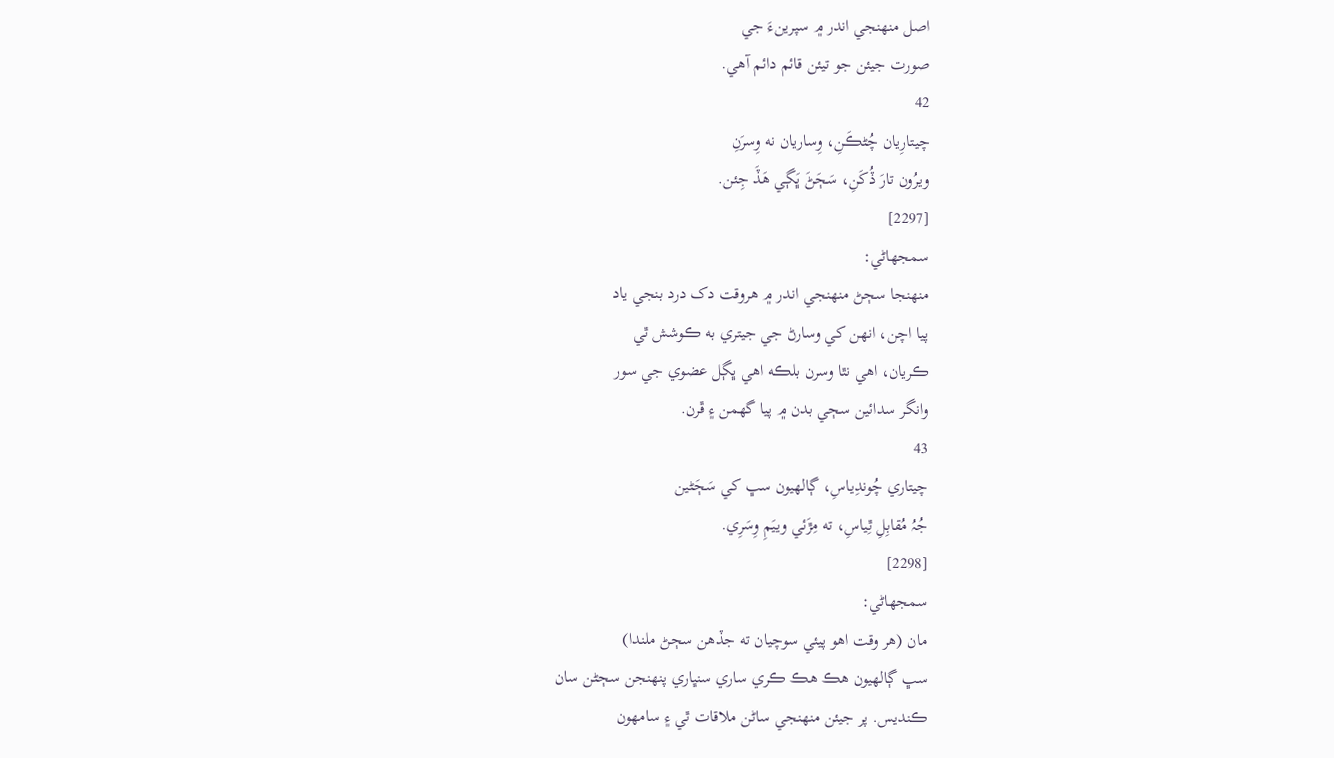اصل منهنجي اندر ۾ سپرينءَ جي
صورت جيئن جو تيئن قائم دائم آهي.
42
چيتارِيان چُڻڪَنِ، وِساريان نه وِسرَنِ
ويرُون تارَ ڏُکَنِ، سَڄَڻَ ڀَڳي هَڏَ جِئن.
[2297]
سمجهاڻي:
منهنجا سڄڻ منهنجي اندر ۾ هروقت دک درد بنجي ياد
پيا اچن، انهن کي وسارڻ جي جيتري به ڪوشش ٿي
ڪريان، اهي نٿا وسرن بلڪه اهي ڀڳل عضوي جي سور
وانگر سدائين سڄي بدن ۾ پيا گهمن ۽ ڦرن.
43
چيتاري چُوندِياسِ، ڳالهيون سڀ کي سَڄَڻين
جُہُ مُقابِلِ ٿِياسِ، ته مِڙَئي وييَمِ وِسَرِي.
[2298]
سمجهاڻي:
مان (هر وقت اهو پيئي سوچيان ته جڏهن سڄڻ ملندا)
سڀ ڳالهيون هڪ هڪ ڪري ساري سنڀاري پنهنجن سڄڻن سان
ڪنديس. پر جيئن منهنجي ساڻن ملاقات ٿي ۽ سامهون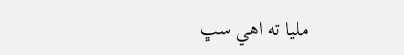مليا ته اهي سڀ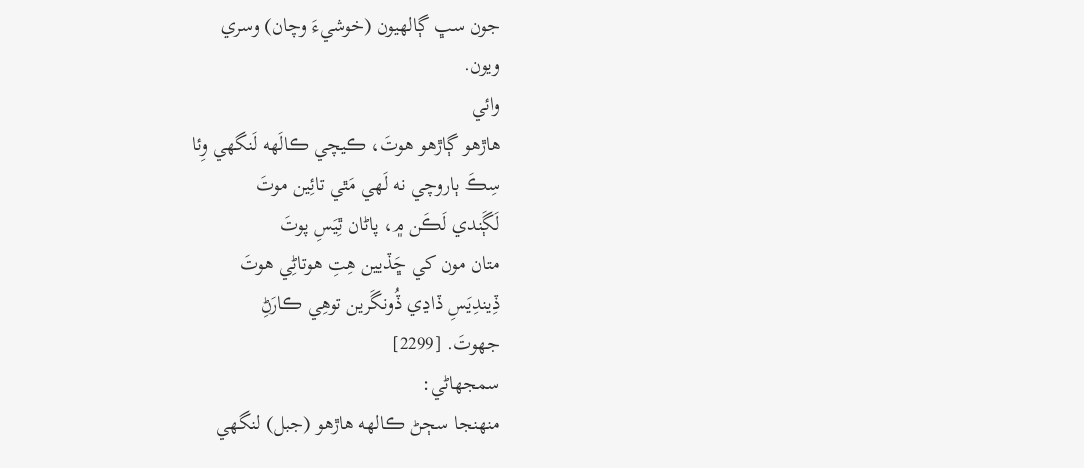جون سڀ ڳالهيون (خوشيءَ وچان) وسري
ويون.
وائي
هاڙهو ڳاڙهو هوتَ، ڪيچي ڪالَهه لَنگهي وِئا
سِڪَ ٻاروچي نه لَهي مَٿي تائِين موتَ
لَڳَندي لَڪَن ۾، پاڻان ٿِيَسِ پوتَ
متان مون کي ڇَڏيين هِتِ هوتاڻِي هوتَ
ڏِيندِيَسِ ڏاڍي ڏُونگَرين توهِي ڪارَڻِ
جهوتَ. [2299]
سمجهاڻي:
منهنجا سڄڻ ڪالهه هاڙهو (جبل) لنگهي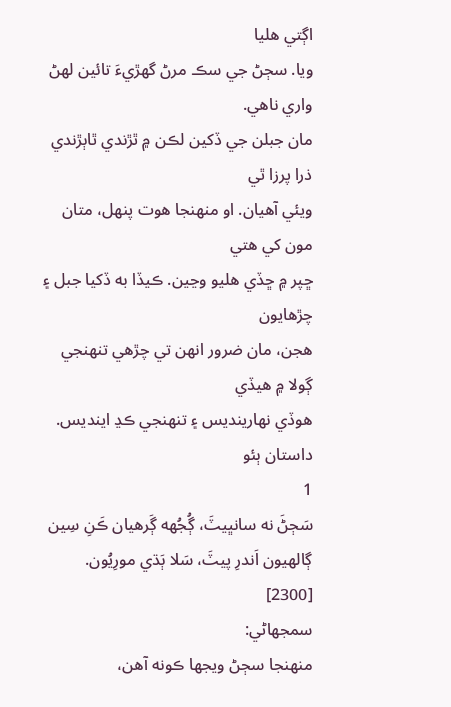اڳتي هليا
ويا. سڄڻ جي سڪ مرڻ گهڙيءَ تائين لهڻ واري ناهي.
مان جبلن جي ڏکين لڪن ۾ ٿڙندي ٿاٻڙندي ذرا پرزا ٿي
ويئي آهيان. او منهنجا هوت پنهل، متان مون کي هتي
ڇپر ۾ ڇڏي هليو وڃين. ڪيڏا به ڏکيا جبل ۽ چڙهايون
هجن، مان ضرور انهن تي چڙهي تنهنجي ڳولا ۾ هيڏي
هوڏي نهارينديس ۽ تنهنجي ڪڍ اينديس.
داستان ٻئو
1
سَڄڻَ نه سانڀيٽَ، ڳُجُهه ڳَرهيان ڪَنِ سِين
ڳالهيون اَندرِ پيٽَ، سَلا ٻَڌي مورِيُون. [2300]
سمجهاڻي:
منهنجا سڄڻ ويجها ڪونه آهن،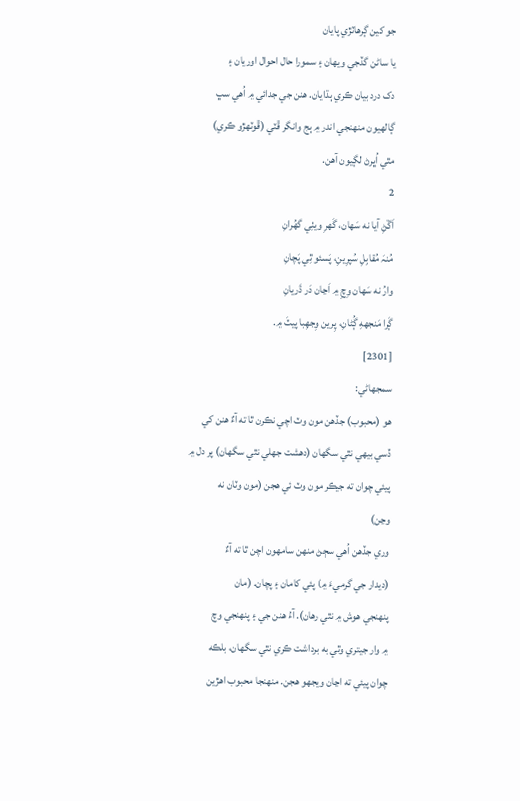جو کين ڳرهاٽڙي پايان
يا ساڻن گڏجي ويهان ۽ سمورا حال احوال اوريان ۽
دک درد بيان ڪري ٻڌايان. هنن جي جدائي ۾ اُهي سڀ
ڳالهيون منهنجي اندر ۾ ٻج وانگر ڦٽي (ڦوٽهڙو ڪري)
مٿي اُڀرڻ لڳيون آهن.
2
اَڱڻِ آيا نه سَهان، گَهرِ ويٺِي گهُرانِ
مُنہَ مُقابِلِ سُپرِينِ، پَسئو ٿِي پَچانِ
وارُ نه سَهان وِچِ ۾ اَڃان دَر ڌَريانِ
ڳَرا مَنجههِ ڳُڻانِ، پِرين وِجهِبا پيٽَ ۾.
[2301]
سمجهاڻي:
هو (محبوب) جڏهن مون وٽ اچي نڪرن ٿا ته آءٌ هنن کي
ڏسي بيهي نٿي سگهان (دهشت جهلي نٿي سگهان) پر دل ۾
پيئي چوان ته جيڪر مون وٽ ئي هجن (مون وٽان نه
وڃن)
وري جڏهن اُهي سڄڻ منهن سامهون اچن ٿا ته آءٌ
(ديدار جي گرميءَ ۾) پئي کامان ۽ پچان. (مان
پنهنجي هوش ۾ نٿي رهان). آءُ هنن جي ۽ پنهنجي وچ
۾ وار جيتري وٿي به برداشت ڪري نٿي سگهان، بلڪه
چوان پيئي ته اڃان ويجهو هجن. منهنجا محبوب اهڙين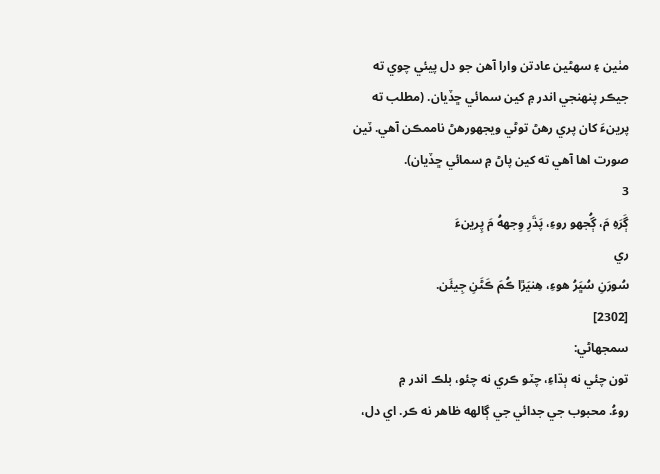مٺين ۽ سهڻين عادتن وارا آهن جو دل پيئي چوي ته
جيڪر پنهنجي اندر ۾ کين سمائي ڇڏيان. (مطلب ته
پرينءَ کان پري رهڻ توڻي ويجهورهڻ ناممڪن آهي. ٽين
صورت اها آهي ته کين پاڻ ۾ سمائي ڇڏيان).
3
ڳَرَهِ مَ، ڳُجهو روءِ، پَڌَرِ وِجههُ مَ پِرينءَ
ري
سُورَنِ سُڀَرُ هوءِ، هِنيَڙا ڪُمَ ڪَڻَنِ جِيئَن.
[2302]
سمجهاڻي:
تون چئي نه ٻڌاءِ، چٽو ڪري نه چئو، بلڪ اندر ۾
روءُ. محبوب جي جدائي جي ڳالهه ظاهر نه ڪر. اي دل،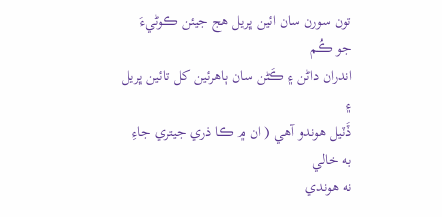تون سورن سان ائين ڀريل هج جيئن ڪوڻيءَ جو ڪُم
اندران داڻن ۽ ڪَڻن سان ٻاهرئين کل تائين ڀريل ۽
ڏَٽيل هوندو آهي ( ان ۾ ڪا ذري جيتري جاءِ به خالي
نه هوندي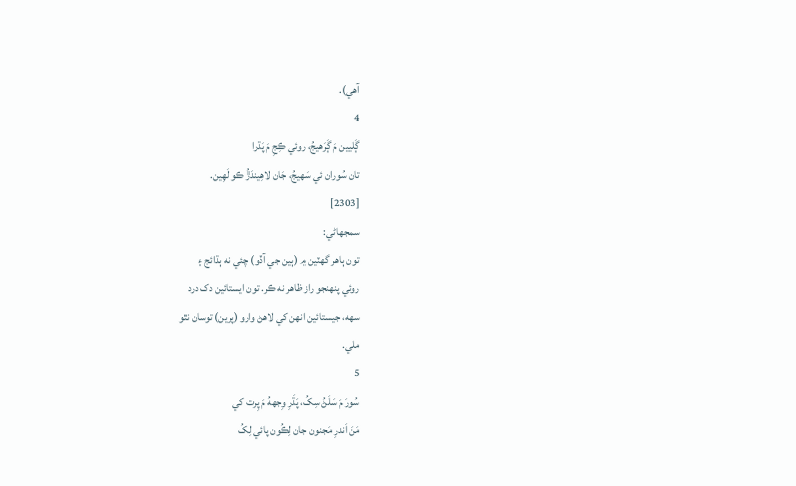آهي).
4
ڳَليين مَ ڳَرَهيجُ، روئي ڪِجِ مَ پَڌرا
تان سُوران ئي سَهيجُ، جَان لاهِيندَڙُ ڪو لَهِين.
[2303]
سمجهاڻي:
تون ٻاهر گهٽين ۾ (ٻين جي آڏو) چئي نه ٻڌائج ۽
روئي پنهنجو راز ظاهر نه ڪر. تون ايستائين دک درد
سهه، جيستائين انهن کي لاهڻ وارو (پرين) توسان نٿو
ملي.
5
سُورَ مَ سَلَڻُ سِکُ، پَڌَرِ وِجههُ مَ پِرت کي
مَنَ اَندرِ مَجنون جان لِڪُون پائي لِکُ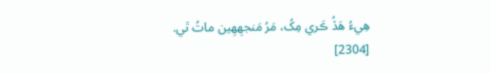هِيءُ هَڏُ ڪَري مِکُ، مَرُ مَنجهِهِين ماتُ ٿي.
[2304]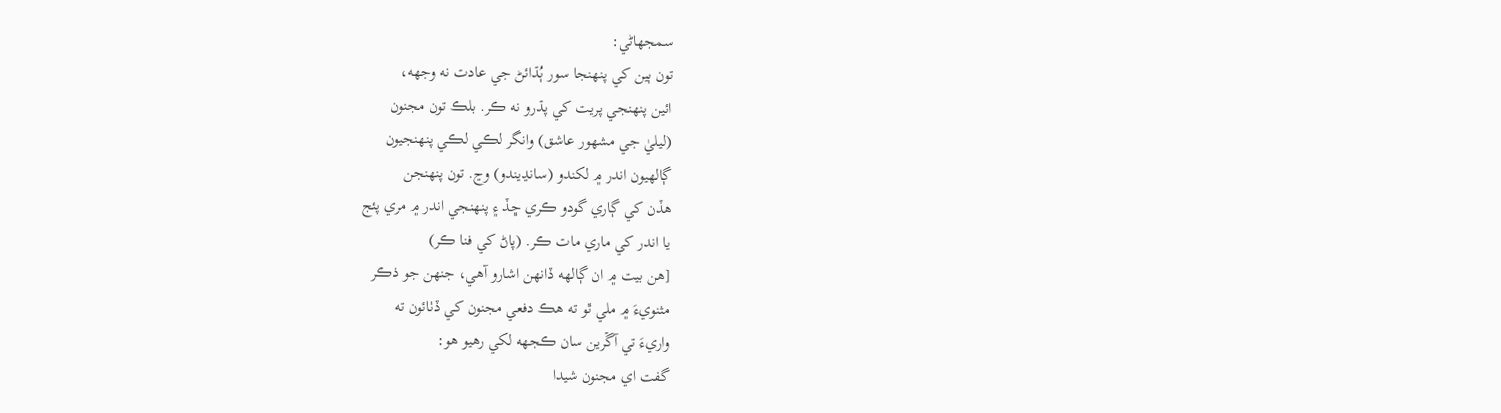سمجهاڻي:
تون ٻين کي پنهنجا سور ٻُڌائڻ جي عادت نه وجهه،
ائين پنهنجي پريت کي پڌرو نه ڪر. بلڪ تون مجنون
(ليليٰ جي مشهور عاشق) وانگر لڪي لڪي پنهنجيون
ڳالهيون اندر ۾ لکندو (سانڍيندو) وڃ. تون پنهنجن
هڏن کي ڳاري گودو ڪري ڇڏ ۽ پنهنجي اندر ۾ مري پئج
يا اندر کي ماري مات ڪر. (پاڻ کي فنا ڪر)
[هن بيت ۾ ان ڳالهه ڏانهن اشارو آهي، جنهن جو ذڪر
مثنويءَ ۾ ملي ٿو ته هڪ دفعي مجنون کي ڏٺائون ته
واريءَ تي آڱرين سان ڪجهه لکي رهيو هو:
گفت اي مجنون شيدا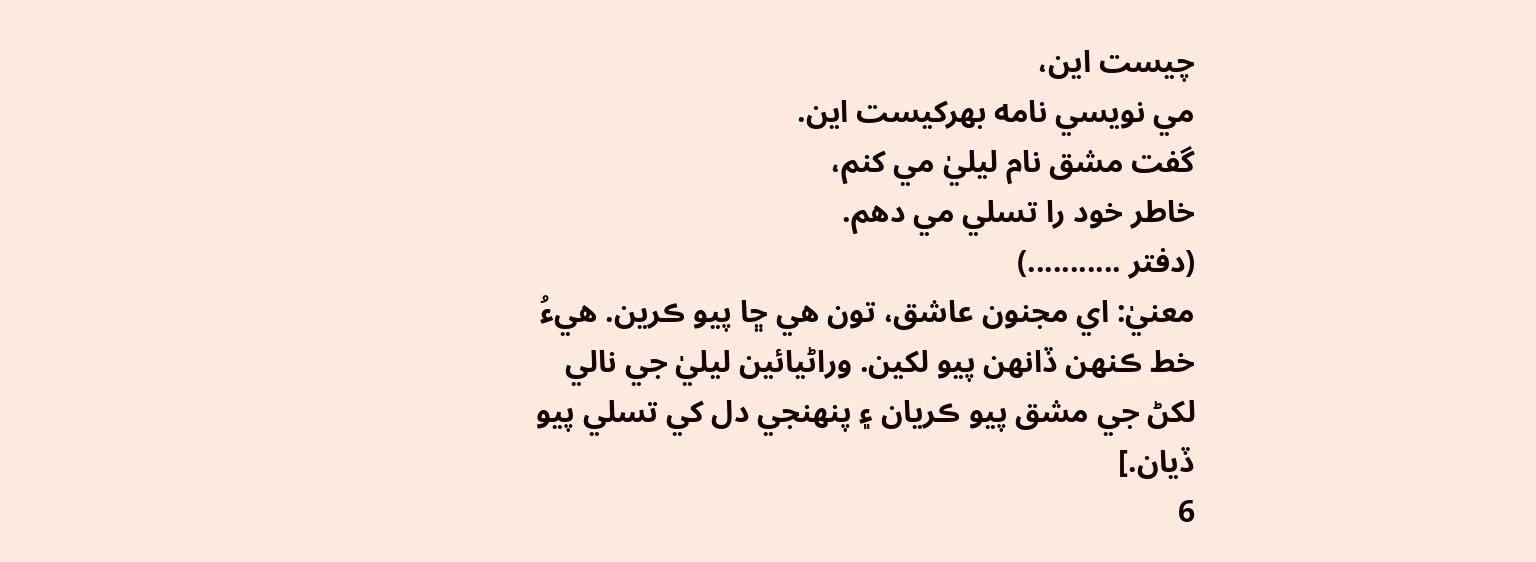چيست اين،
مي نويسي نامه بهرکيست اين.
گفت مشق نام ليليٰ مي کنم،
خاطر خود را تسلي مي دهم.
(دفتر ...........)
معنيٰ: اي مجنون عاشق، تون هي ڇا پيو ڪرين. هيءُ
خط ڪنهن ڏانهن پيو لکين. وراڻيائين ليليٰ جي نالي
لکڻ جي مشق پيو ڪريان ۽ پنهنجي دل کي تسلي پيو
ڏيان.]
6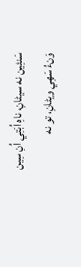سَنئِين نه سيڻانِ، ناهِ اُبَتِي اُنِ سِين
وَنءُ سَهِي ويڻانِ، تو نه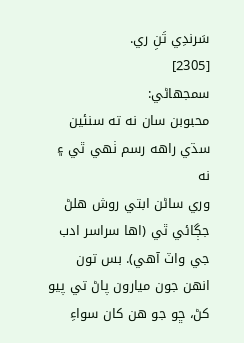سَرندِي تَنِ ري.
[2305]
سمجهاڻي:
محبوبن سان نه ته سنئين سڌي راهه رسم ٺهي ٿي ۽ نه
وري ساڻن ابتي روش هلڻ جڳائي ٿي (اها سراسر ادب
جي واٽ آهي). بس تون انهن جون ميارون پاڻ تي پيو
کڻ، ڇو جو هن کان سواءِ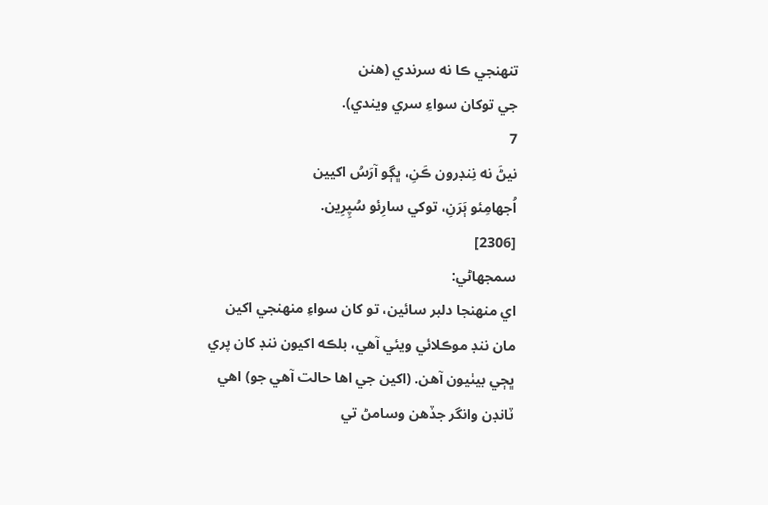تنهنجي ڪا نه سرندي (هنن
جي توکان سواءِ سري ويندي).
7
نيڻَ نه نِنڊرون ڪَنِ، ڀڳو آرَسُ اکيين
اُجهامِئو ٻَرَنِ، توکي سارِئو سُپِرِين.
[2306]
سمجهاڻي:
اي منهنجا دلبر سائين، تو کان سواءِ منهنجي اکين
مان ننڊ موڪلائي ويئي آهي، بلڪه اکيون ننڊ کان پري
ڀڄي بيٺيون آهن. (اکين جي اها حالت آهي جو) اهي
ٽانڊن وانگر جڏهن وسامڻ تي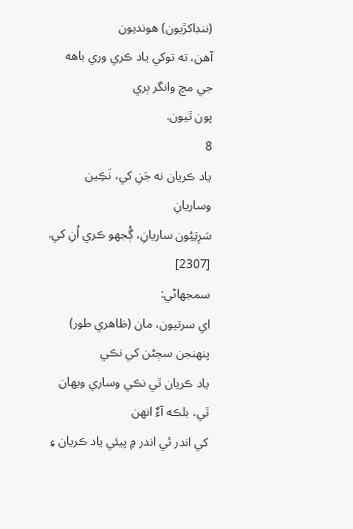(ننڊاکڙيون) هونديون
آهن، ته توکي ياد ڪري وري باهه جي مچ وانگر ٻري
پون ٿيون.
8
ياد ڪريان نه جَنِ کي، نَڪِين وساريانِ
سَرِتِيُون ساريانِ، ڳُجهو ڪري اُنِ کي. [2307]
سمجهاڻي:
اي سرتيون، مان (ظاهري طور) پنهنجن سڄڻن کي نڪي
ياد ڪريان ٿي نڪي وساري ويهان ٿي، بلڪه آءٌ انهن
کي اندر ئي اندر ۾ پيئي ياد ڪريان ۽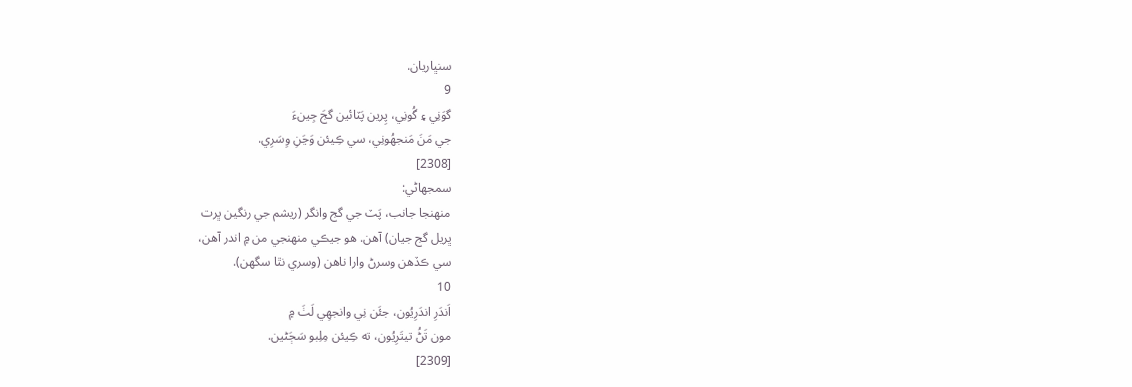سنڀاريان.
9
گوَنِي ۽ گُونِي، پِرين پَٽائين گجَ جِينءَ
جي مَنَ مَنجهُونِي، سي ڪِيئن وَڃَنِ وِسَرِي.
[2308]
سمجهاڻي:
منهنجا جانب، پَٽ جي گج وانگر (ريشم جي رنگين ڀرت
ڀريل گج جيان) آهن. هو جيڪي منهنجي من ۾ اندر آهن،
سي ڪڏهن وسرڻ وارا ناهن (وسري نٿا سگهن).
10
اَندَرِ اندَرِيُون، جئَن نِي وانجهِي لَٺَ ۾
مون تَڻُ تيتَرِيُون، ته ڪِيئن مِلِبو سَڄَڻين.
[2309]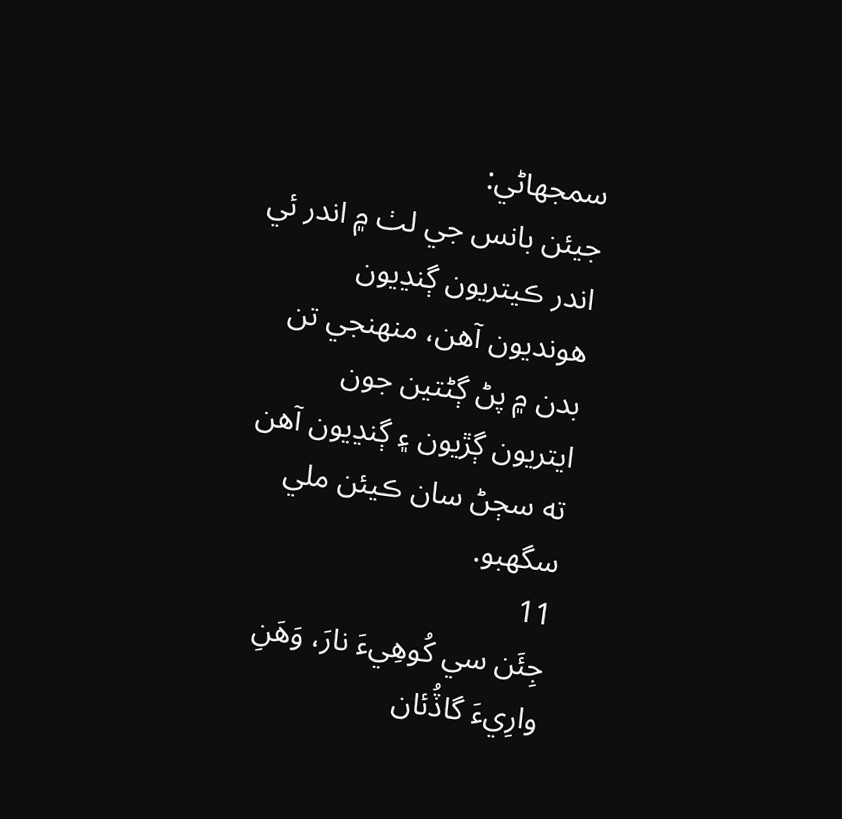سمجهاڻي:
جيئن بانس جي لٺ ۾ اندر ئي اندر ڪيتريون ڳنڍيون
هونديون آهن، منهنجي تن بدن ۾ پڻ ڳڻتين جون
ايتريون ڳڙيون ۽ ڳنڍيون آهن ته سڄڻ سان ڪيئن ملي
سگهبو.
11
جِئَن سي کُوهِيءَ نارَ، وَهَنِ وارِيءَ گاڏُئان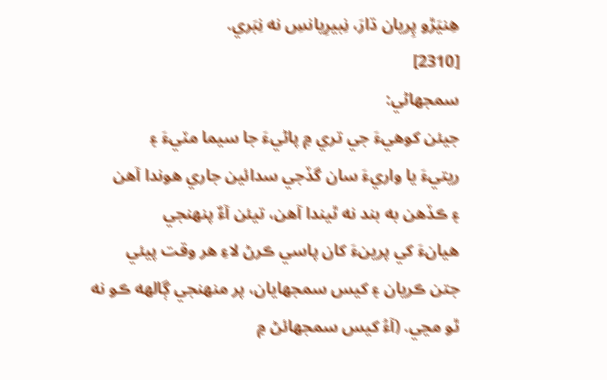هِنيَڙو پِريان ڌارَ، نِبيرِيانسِ نه نِبَري.
[2310]
سمجهاڻي:
جيئن کوهيءَ جي تري ۾ پاڻيءَ جا سيما مٽيءَ ۽
ريتيءَ يا واريءَ سان گڏجي سدائين جاري هوندا آهن
۽ ڪڏهن به بند نه ٿيندا آهن، تيئن آءٌ پنهنجي
هيانءَ کي پرينءَ کان پاسي ڪرڻ لاءِ هر وقت پيئي
جتن ڪريان ۽ کيس سمجهايان، پر منهنجي ڳالهه ڪو نه
ٿو مڃي. (آءُ کيس سمجهائڻ ۾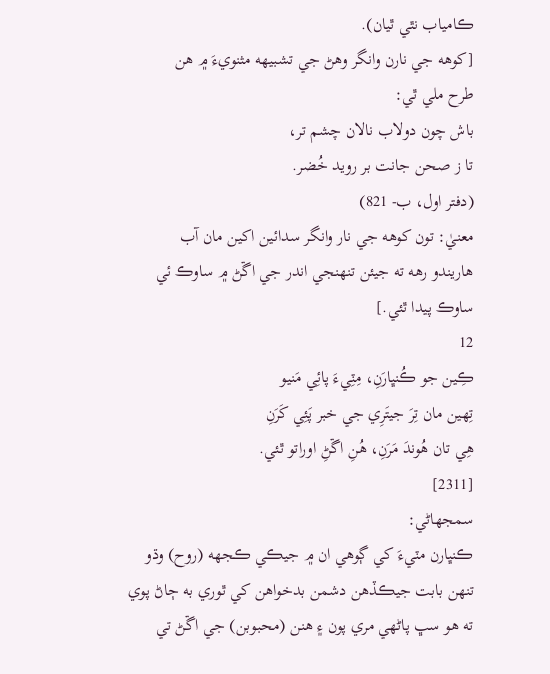ڪامياب نٿي ٿيان).
[کوهه جي نارن وانگر وهڻ جي تشبيهه مثنويءَ ۾ هن
طرح ملي ٿي:
باش چون دولاب نالان چشم تر،
تا ز صحن جانت بر رويد خُضر.
(دفتر اول، ب- 821)
معنيٰ: تون کوهه جي نار وانگر سدائين اکين مان آب
هاريندو رهه ته جيئن تنهنجي اندر جي اڱڻ ۾ ساوڪ ئي
ساوڪ پيدا ٿئي.]
12
ڪِين جو ڪُنڀارَنِ، مِٽِيءَ پائِي مَنيو
تِهين مان تِرَ جيتَرِي جي خبر پَئِي کَرَنِ
هِي تان هُوندَ مَرَنِ، هُنِ اڱڻِ اوراتو ٿئي.
[2311]
سمجهاڻي:
ڪنڀارن مٽيءَ کي ڳوهي ان ۾ جيڪي ڪجهه (روح) وڌو
تنهن بابت جيڪڏهن دشمن بدخواهن کي ٿوري به ڄاڻ پوي
ته هو سڀ پاڻهي مري پون ۽ هنن (محبوبن) جي اڱڻ تي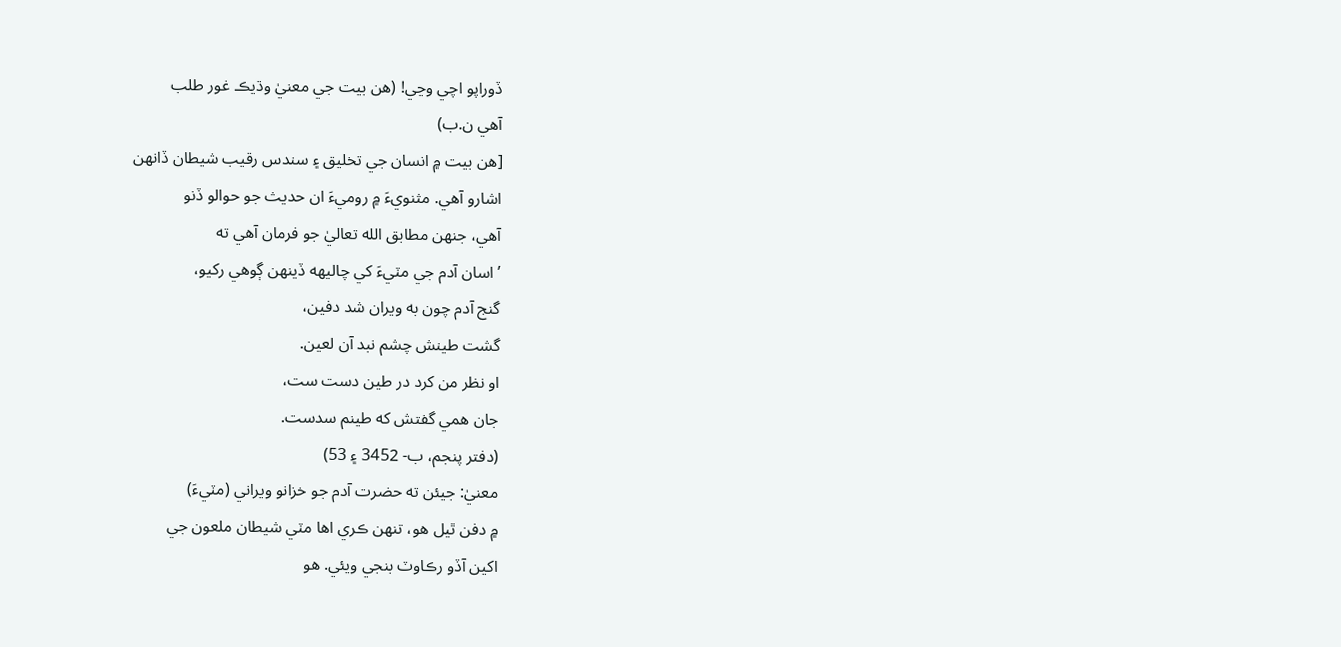ڏوراپو اچي وڃي! (هن بيت جي معنيٰ وڌيڪ غور طلب
آهي ن.ب)
[هن بيت ۾ انسان جي تخليق ۽ سندس رقيب شيطان ڏانهن
اشارو آهي. مثنويءَ ۾ روميءَ ان حديث جو حوالو ڏنو
آهي، جنهن مطابق الله تعاليٰ جو فرمان آهي ته
’اسان آدم جي مٽيءَ کي چاليهه ڏينهن ڳوهي رکيو،
گنج آدم چون به ويران شد دفين،
گشت طينش چشم نبد آن لعين.
او نظر من کرد در طين دست ست،
جان همي گفتش که طينم سدست.
(دفتر پنجم، ب- 3452 ۽ 53)
معنيٰ: جيئن ته حضرت آدم جو خزانو ويراني (مٽيءَ)
۾ دفن ٿيل هو، تنهن ڪري اها مٽي شيطان ملعون جي
اکين آڏو رڪاوٽ بنجي ويئي. هو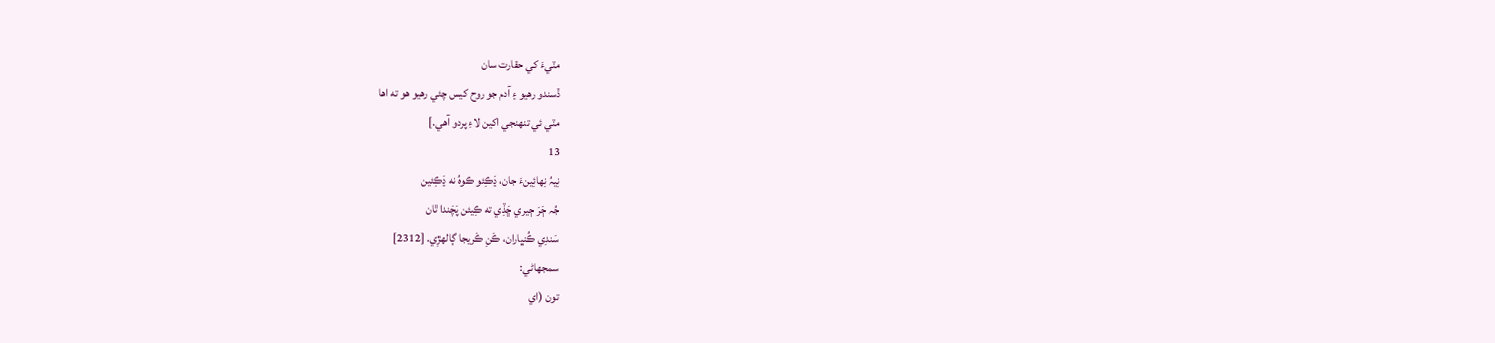مٽيءَ کي حقارت سان
ڏسندو رهيو ۽ آدم جو روح کيس چئي رهيو هو ته اها
مٽي ئي تنهنجي اکين لاءِ پردو آهي.]
13
نِيہُ نِهائِينءَ جان، ڍَڪِئو ڪوهُ نه ڍَڪِئين
جُہ ڄَرَ ڄيري ڇَڏِي ته ڪِيئن پَچَندا ٿان
سَندِي ڪُنڀاران، ڪَنِ ڪَريجا ڳالهڙِي. [2312]
سمجهاڻي:
تون (اي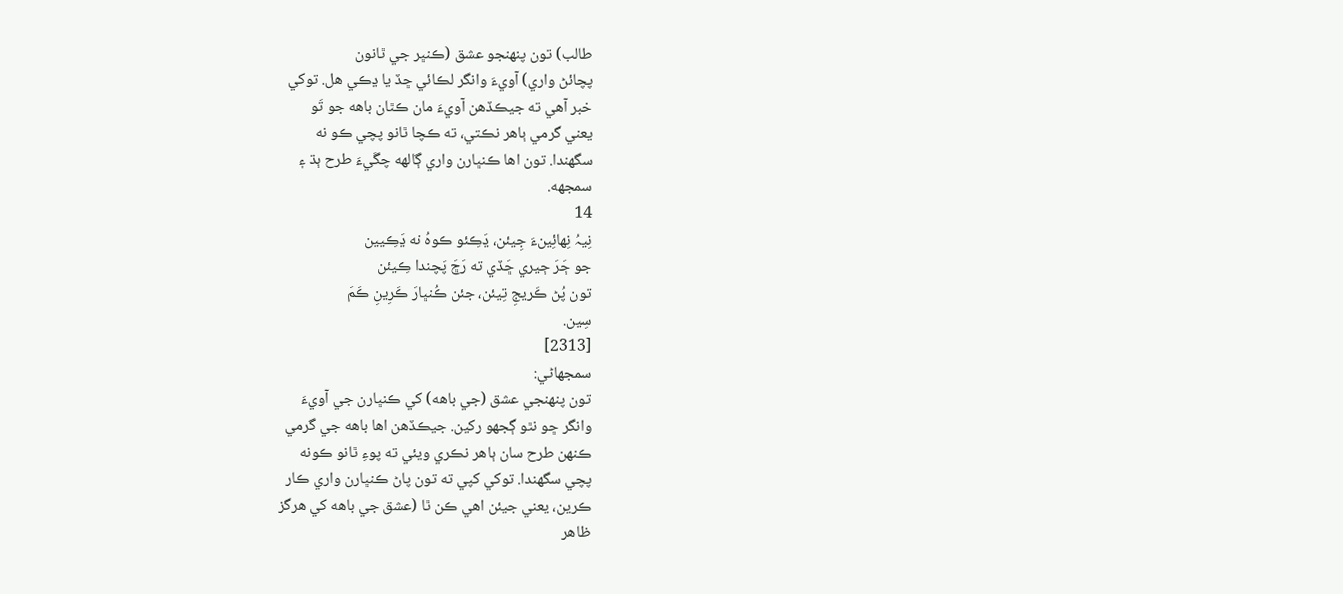طالب) تون پنهنجو عشق (ڪنڀر جي ٿانون
پچائڻ واري) آويءَ وانگر لڪائي ڇڏ يا ڍڪي هل. توکي
خبر آهي ته جيڪڏهن آويءَ مان ڪٿان باهه جو تَو
يعني گرمي ٻاهر نڪتي، ته ڪچا ٿانو پچي ڪو نه
سگهندا. تون اها ڪنڀارن واري ڳالهه چڱيءَ طرح ٻڌ ۽
سمجهه.
14
نِيہُ نِهائِينءَ جِيئن، ڍَڪِئو ڪوهُ نه ڍَڪِيين
جو ڄَرَ ڄيري ڇَڏي ته رَڇَ پَچندا ڪِيئن
تون پُڻ ڪَريجِ تِيئن، جئن ڪُنڀارَ ڪَرِينِ ڪَمَ
سِين.
[2313]
سمجهاڻي:
تون پنهنجي عشق (جي باهه) کي ڪنڀارن جي آويءَ
وانگر ڇو نٿو ڳجهو رکين. جيڪڏهن اها باهه جي گرمي
ڪنهن طرح سان ٻاهر نڪري ويئي ته پوءِ ٿانو ڪونه
پچي سگهندا. توکي کپي ته تون پاڻ ڪنڀارن واري ڪار
ڪرين، يعني جيئن اهي ڪن ٿا (عشق جي باهه کي هرگز
ظاهر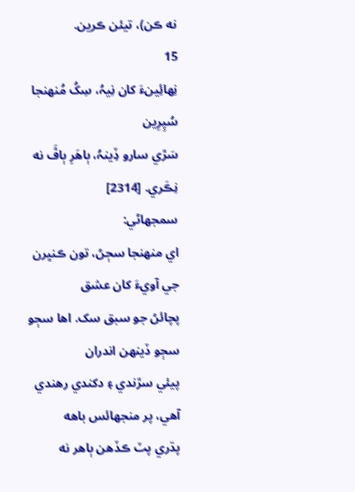نه ڪن)، تيئن ڪرين.
15
نِهائِينءَ کان نِيہُ، سِکُ مُنهنجا سُپِرِين
سَڙي سارو ڏِينہُ، ٻاهَرِ ٻاڦَ نه نِڪَري. [2314]
سمجهاڻي:
اي منهنجا سڄڻ، تون ڪنڀرن جي آويءَ کان عشق
پچائڻ جو سبق سک. اها سڄو سڄو ڏينهن اندران
پيئي سڙندي ۽ دکندي رهندي آهي، پر منجهائس باهه
پڌري پٽ ڪڏهن ٻاهر نه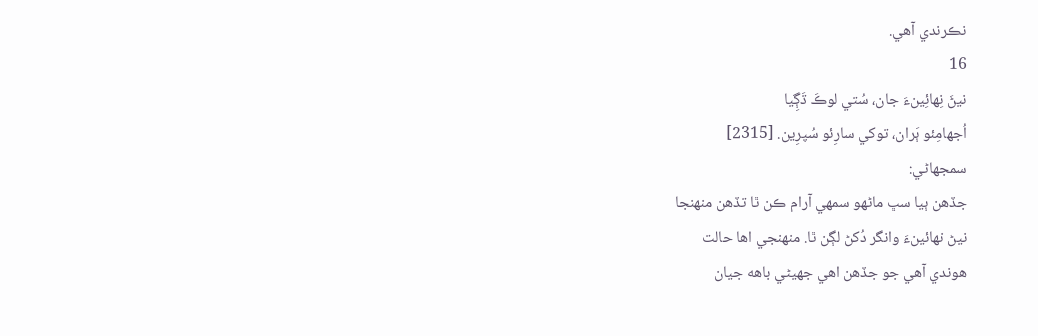نڪرندي آهي.
16
نيڻَ نِهائِينءَ جان، سُتي لوڪَ ڌَڳِيا
اُجهامِئو ٻَران، توکي سارِئو سُپرِين. [2315]
سمجهاڻي:
جڏهن ٻيا سڀ ماڻهو سمهي آرام ڪن ٿا تڏهن منهنجا
نيڻ نهائينءَ وانگر دُکڻ لڳن ٿا. منهنجي اها حالت
هوندي آهي جو جڏهن اهي جهيڻي باهه جيان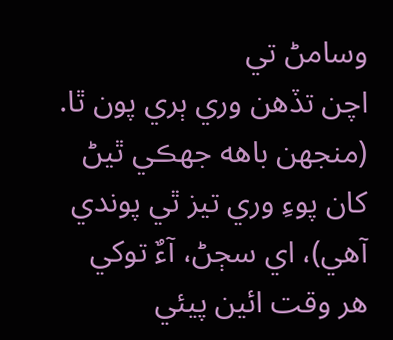وسامڻ تي
اچن تڏهن وري ٻري پون ٿا. (منجهن باهه جهڪي ٿيڻ
کان پوءِ وري تيز ٿي پوندي آهي)، اي سڄڻ، آءٌ توکي
هر وقت ائين پيئي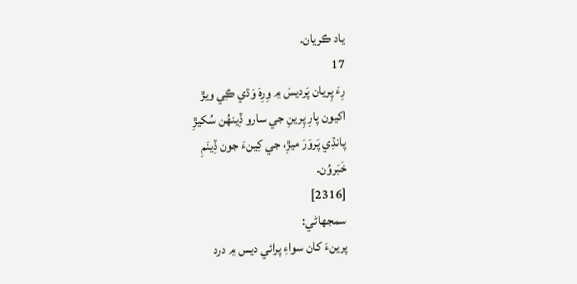ياد ڪريان.
17
رِءَ پِريان پَرديسَ ۾ وِرِهَ وَڌي ڪِي ويڙ
اکيون پارِ پِرينِ جي سارو ڏِينهُن سُکيڙِ
پانڌِي پَروَرَ ميڙِ، جي کِينءَ جون ڏِينَمِ
خَبَروُن.
[2316]
سمجهاڻي:
پرينءَ کان سواءِ پرائي ديس ۾ درد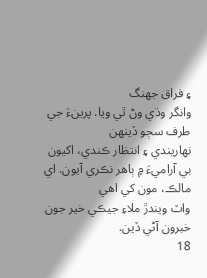۽ فراق جهنگ
وانگر وڌي وڻ ٿي ويا. پرينءَ جي طرف سڄو ڏينهن
نهاريندي ۽ انتظار ڪندي، اکيون
بي آراميءَ ۾ ٻاهر نڪري آيون. اي مالڪ، مون کي اهي
واٽ ويندڙ ملاءِ جيڪي خير جون خبرون آڻي ڏين.
18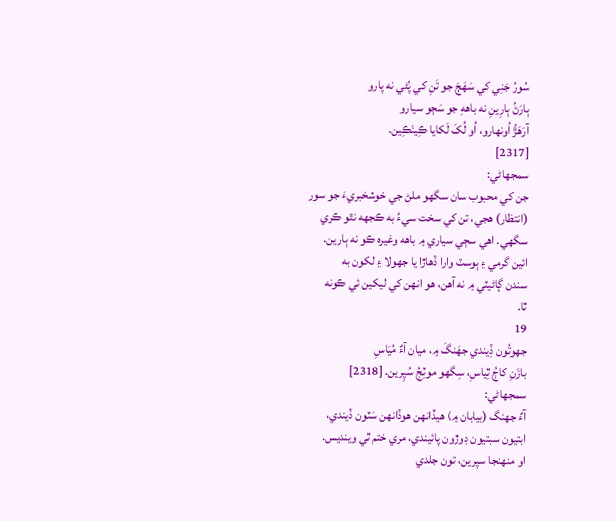سُورُ جَنِي کي سَهَڄَ جو تَنِ کي پُڻي نه پارو
ٻارَڻُ ٻارِينِ نه باههِ جو سَڄو سيارو
آرَهَڙُ اُونهارو، اُو لُکَ لَکايا ڪِينَڪِين.
[2317]
سمجهاڻي:
جن کي محبوب سان سگهو ملڻ جي خوشخبريءَ جو سور
(انتظار) هجي، تن کي سخت سيءُ به ڪجهه نٿو ڪري
سگهي. اهي سڄي سياري ۾ باهه وغيره ڪو نه ٻارين.
ائين گرمي ۽ ٻوسٽ وارا ڏهاڙا يا جهولا ۽ لکون به
سندن ڳاڻيٽي ۾ نه آهن، هو انهن کي ليکين ئي ڪونه
ٿا.
19
جهوتُون ڏِيندي جهَنگَ ۾، ميان آءٌ مُيَاسِ
بازَنِ کاڄُ ٿِياسِ، سِگهو موٽِجُ سُپِرين. [2318]
سمجهاڻي:
آءٌ جهنگ (بيابان ۾) هيڏانهن هوڏانهن سَٽون ڏيندي،
ابتيون سبتيون ڊوڙون پائيندي، مري ختم ٿي وينديس.
او منهنجا سپرين، تون جلدي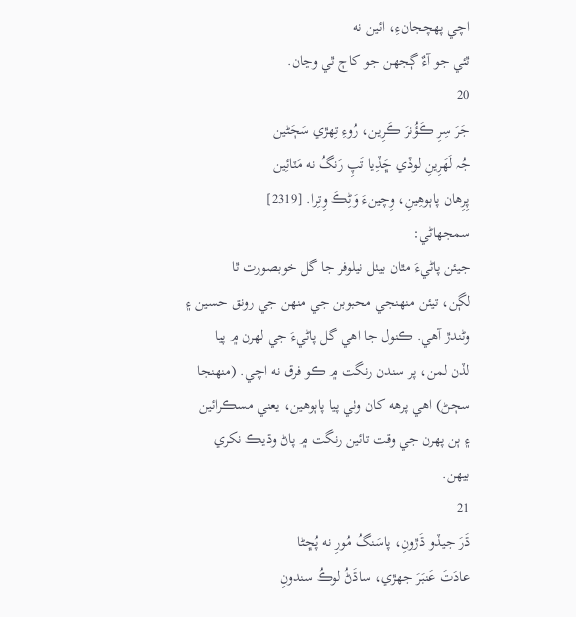اچي پهچجانءِ، ائين نه
ٿئي جو آءٌ ڳجهن جو کاڄ ٿي وڃان.
20
جَرَ سِرِ ڪَؤُنرَ ڪَرِين، رُوءِ تِهڙي سَڄَڻين
جُہ لَهَرِينِ لوڏي ڇَڏِيا تَپِ رَنگُ نه مَٽائِين
پِرِهان پاٻوهِينِ، وِچينءَ وَڻِڪَ وِتِرا. [2319]
سمجهاڻي:
جيئن پاڻيءَ مٿان بيٺل نيلوفر جا گل خوبصورت ٿا
لڳن، تيئن منهنجي محبوبن جي منهن جي رونق حسين ۽
وڻندڙ آهي. ڪنول جا اهي گل پاڻيءَ جي لهرن ۾ پيا
لڏن لمن، پر سندن رنگت ۾ ڪو فرق نه اچي. (منهنجا
سڄڻ) اهي پرهه کان وٺي پيا پاٻوهين، يعني مسڪرائين
۽ ٻن پهرن جي وقت تائين رنگت ۾ پاڻ وڌيڪ نکري
بيهن.
21
ڌَرَ جيڏو ڌَڙونِ، پاسَنگُ مُورِ نه پُڇڻا
عادَتَ عَنبَرَ جهڙي، ساڌَڻُ لوڪُ سندونِ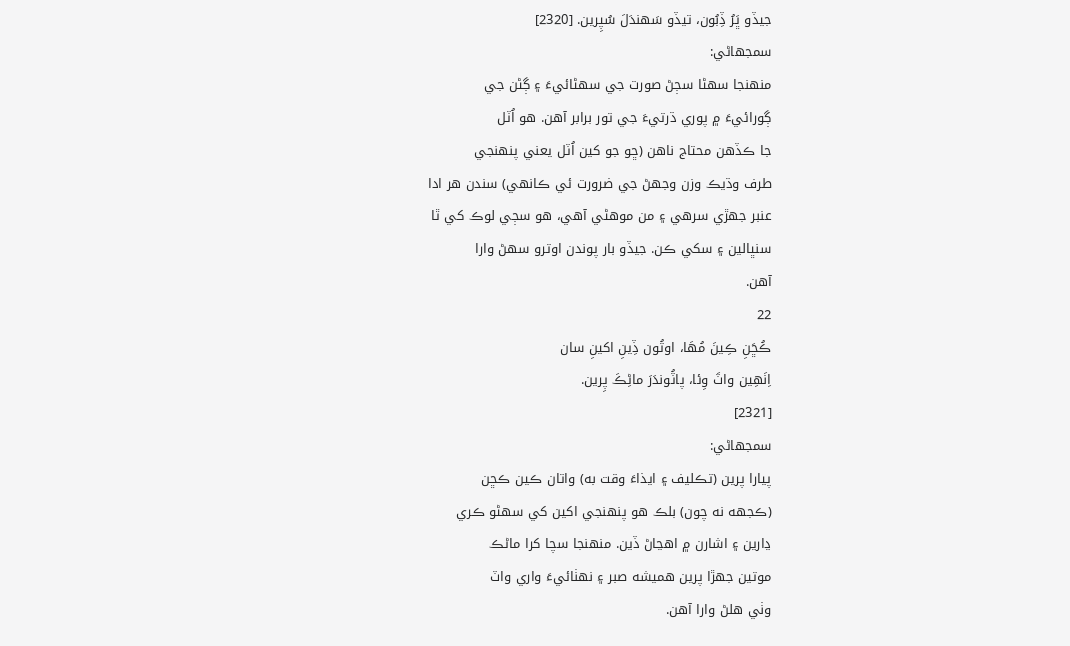جيڏو ڀَرُ ڏِبُون، تيڏو سَهندَلَ سُپِرين. [2320]
سمجهاڻي:
منهنجا سهڻا سڄڻ صورت جي سهڻائيءَ ۽ ڳڻن جي
ڳورائيءَ ۾ پوري ڌرتيءَ جي تور برابر آهن. هو اُٽل
جا ڪڏهن محتاج ناهن (ڇو جو کين اُٽل يعني پنهنجي
طرف وڌيڪ وزن وجهڻ جي ضرورت ئي ڪانهي) سندن هر ادا
عنبر جهڙي سرهي ۽ من موهڻي آهي، هو سڄي لوڪ کي ٿا
سنڀالين ۽ سکي ڪن. جيڏو بار پوندن اوترو سهڻ وارا
آهن.
22
ڪُڇَنِ ڪِينَ مُهَا، اوتُون ڏِينِ اکينِ سان
اِنَهِين واٽَ وِئا، پاٽُوندَرَ ماڻِڪَ پِرين.
[2321]
سمجهاڻي:
پيارا پرين (تڪليف ۽ ايذاءَ وقت به) واتان ڪين ڪڇن
(ڪجهه نه چون) بلڪ هو پنهنجي اکين کي سهڻو ڪري
ڍارين ۽ اشارن ۾ اهڃاڻ ڏين. منهنجا سچا کرا ماڻڪ
موتين جهڙا پرين هميشه صبر ۽ نهٺائيءَ واري واٽ
وٺي هلڻ وارا آهن.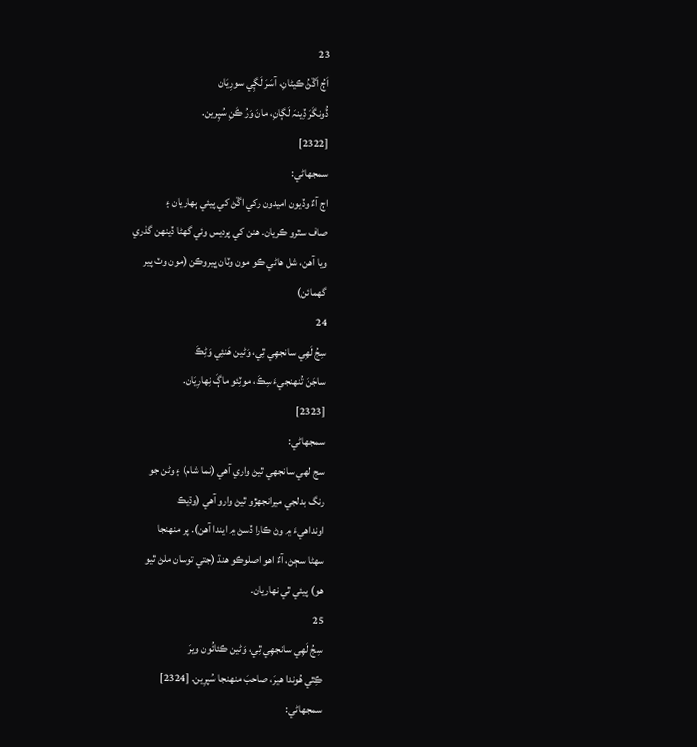23
اَڄُ اَڱڻُ ڪيڻانِ، آسَرَ لَڳِي سورِيَان
ڏُونگَرَ ڏِينہَ لَڳانِ، مانَ وَرُ ڪَنِ سُپِرين.
[2322]
سمجهاڻي:
اڄ آءٌ وڏيون اميدون رکي اڱڻ کي پيئي ٻهاريان ۽
صاف سٿرو ڪريان. هنن کي پرديس وئي گهڻا ڏينهن گذري
ويا آهن، شل هاڻي ڪو مون وٽان ڀيروڪن (مون وٽ پير
گهمائن)
24
سِجُ لَهِي سانجهِي ٿِي، وَڻين هَنئِي وَڻِڪَ
ساجَنَ تُنهنجيءَ سِڪَ، موٽِئو ماڳَ نِهارِيَان.
[2323]
سمجهاڻي:
سج لهي سانجهي ٿيڻ واري آهي (نما شام) ۽ وڻن جو
رنگ بدلجي ميرانجهڙو ٿيڻ وارو آهي (وڌيڪ
اونداهيءَ ۾ وڻ ڪارا ڏسڻ ۾ ايندا آهن). پر منهنجا
سهڻا سڄڻ، آءٌ اهو اصلوڪو هنڌ (جتي توسان ملڻ ٿيو
هو) پيئي ٿي نهاريان.
25
سِجُ لَهِي سانجهِي ٿِي، وَڻين ڪئائُون ويرَ
ڪِٿي هُوندا هيرَ، صاحبَ منهنجا سُپرِين. [2324]
سمجهاڻي: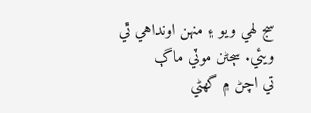سج لهي ويو ۽ منهن اونداهي ٿي ويئي. سڄڻن موٽي ماڳ
تي اچڻ ۾ گهڻي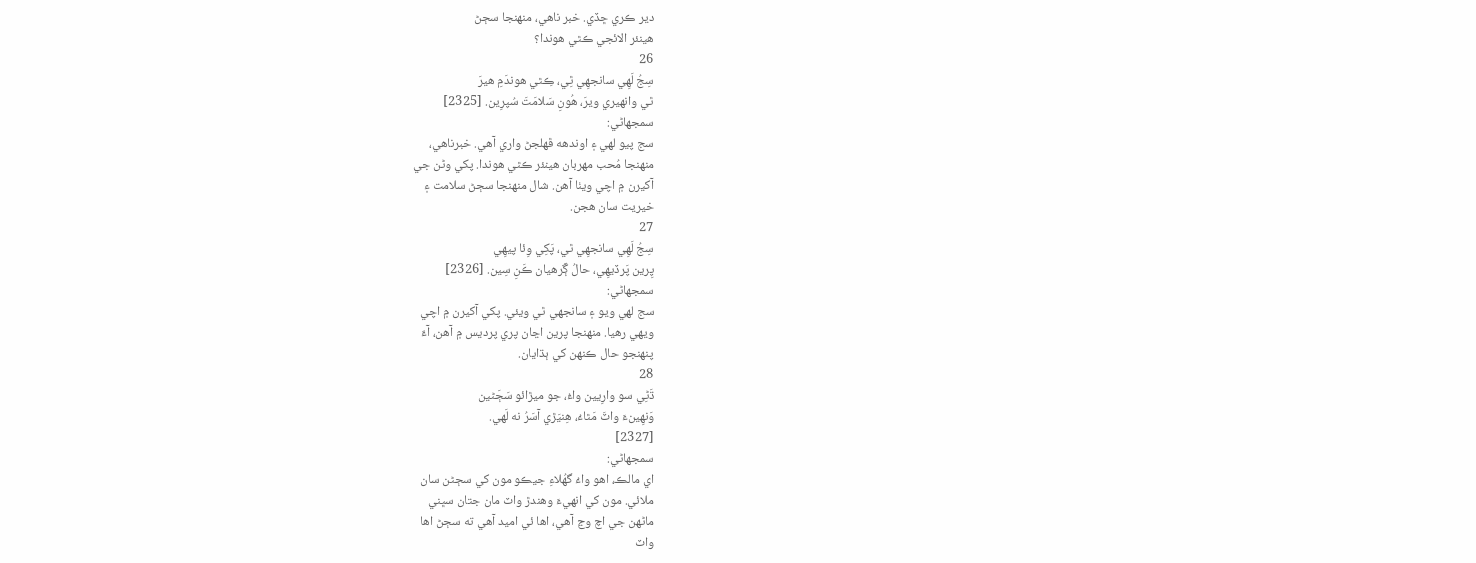دير ڪري ڇڏي. خبر ناهي، منهنجا سڄڻ
هينئر الائجي ڪٿي هوندا؟
26
سِجُ لَهِي سانجهِي ٿِي، ڪِٿي هوندَمِ هيرَ
ٿي وانهيري ويرَ، هُونِ سَلامَتَ سُپرِين. [2325]
سمجهاڻي:
سج پيو لهي ۽ اوندهه ڦهلجڻ واري آهي. خبرناهي،
منهنجا مُحب مهربان هينئر ڪٿي هوندا. پکي وڻن جي
آکيرن ۾ اچي ويٺا آهن. شال منهنجا سڄڻ سلامت ۽
خيريت سان هجن.
27
سِجُ لَهِي سانجهِي ٿي، پَکِي وِئا پيهِي
پِرين پَرڏيهِي، حالُ ڳَرهيان ڪَنِ سِين. [2326]
سمجهاڻي:
سج لهي ويو ۽ سانجهي ٿي ويئي. پکي آکيرن ۾ اچي
ويهي رهيا. منهنجا پرين اڃان پري پرديس ۾ آهن، آءٌ
پنهنجو حال ڪنهن کي ٻڌايان.
28
ڌَڻِي سو وارِيين واءُ، جو ميڙائو سَڄَڻين
وَنهِينءَ واٽَ مَٿاءُ، هِنيَڙي آسَرُ نه لَهي.
[2327]
سمجهاڻي:
اي مالڪ، اهو واءُ گهُلاءِ جيڪو مون کي سڄڻن سان
ملائي. مون کي انهيءَ وهندڙ واٽ مان جتان سڀني
ماڻهن جي اچ وڃ آهي، اها ئي اميد آهي ته سڄڻ اها
واٽ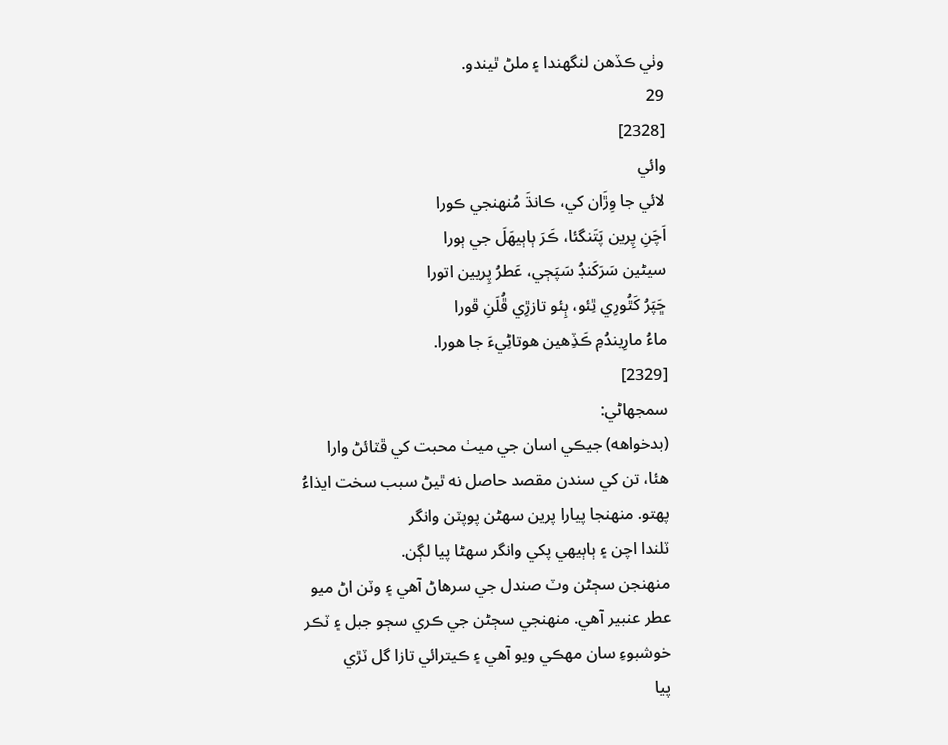وٺي ڪڏهن لنگهندا ۽ ملڻ ٿيندو.
29
[2328]
وائي
لائي جا وِڙَان کي، ڪانڌَ مُنهنجي ڪورا
اَچَنِ پِرين پَتَنگئا، ڪَرَ ٻاٻيهَلَ جي ٻورا
سيڻين سَرَکَنڊُ سَپَڄي، عَطرُ پِريين اتورا
ڇَپَرُ کَٿُورِي ٿِئو، ٻِئو تازڙِي ڦُلَنِ ڦورا
ماءُ مارِيندُمِ ڪَڏِهين هوتاڻِيءَ جا هورا.
[2329]
سمجهاڻي:
(بدخواهه) جيڪي اسان جي ميٺ محبت کي ڦٽائڻ وارا
هئا، تن کي سندن مقصد حاصل نه ٿيڻ سبب سخت ايذاءُ
پهتو. منهنجا پيارا پرين سهڻن پوپٽن وانگر
ٽلندا اچن ۽ ٻاٻيهي پکي وانگر سهڻا پيا لڳن.
منهنجن سڄڻن وٽ صندل جي سرهاڻ آهي ۽ وٽن اڻ ميو
عطر عنبير آهي. منهنجي سڄڻن جي ڪري سڄو جبل ۽ ٽڪر
خوشبوءِ سان مهڪي ويو آهي ۽ ڪيترائي تازا گل ٽڙي
پيا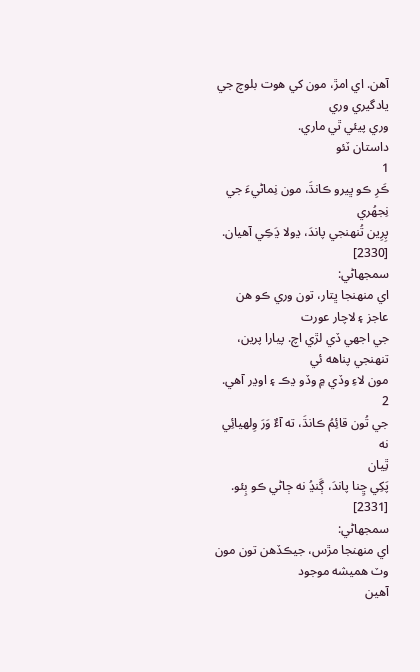آهن. اي امڙ، مون کي هوت بلوچ جي يادگيري وري
وري پيئي ٿي ماري.
داستان ٽئو
1
ڪَرِ ڪو ڀيرو ڪانڌَ، مون نِماڻيءَ جي نِجهُري
پِرِين تُنهنجي پاندَ، ڍولا ڍَڪِي آهيان. [2330]
سمجهاڻي:
اي منهنجا ڀتار، تون وري ڪو هن عاجز ۽ لاچار عورت
جي اجهي ڏي لڙي اچ. پيارا پرين، تنهنجي پناهه ئي
مون لاءِ وڏي ۾ وڏو ڍڪ ۽ اوڍر آهي.
2
جي تُون قائِمُ ڪانڌَ، ته آءٌ وَرَ وِلهيائِي نه
ٿِيان
پَکِي ڇِنا پاندَ، ڳَنڍُ نه ڄاڻي ڪو ٻِئو. [2331]
سمجهاڻي:
اي منهنجا مڙس، جيڪڏهن تون مون وٽ هميشه موجود
آهين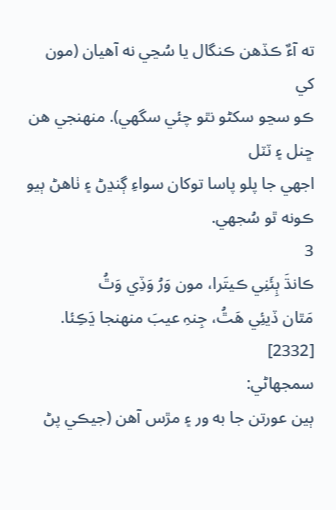ته آءٌ ڪڏهن ڪنگال يا سُڃي نه آهيان (مون کي
ڪو سڃو سکڻو نٿو چئي سگهي). منهنجي هن ڇنل ۽ ٽٽل
اجهي جا پلو پاسا توکان سواءِ ڳنڍڻ ۽ ٺاهڻ ٻيو
ڪونه ٿو سُجهي.
3
ڪانڌَ ٻِئَنِي ڪيتَرا، مون وَرُ وَڏِي وَٿُ
مَٿان ڏيئِي هَٿُ، جِنہِ عيبَ منهنجا ڍَڪِئا.
[2332]
سمجهاڻي:
ٻين عورتن جا به ور ۽ مڙس آهن (جيڪي پڻ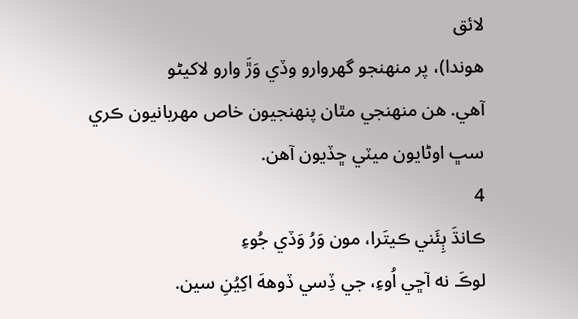لائق
هوندا)، پر منهنجو گهروارو وڏي وَڙَ وارو لاکيڻو
آهي. هن منهنجي مٿان پنهنجيون خاص مهربانيون ڪري
سڀ اوڻايون ميٽي ڇڏيون آهن.
4
ڪانڌَ ٻِئَني ڪيتَرا، مون وَرُ وَڏي جُوءِ
لوڪَ نه آڇي اُوءِ، جي ڏِسي ڏوههَ اکِيُنِ سين.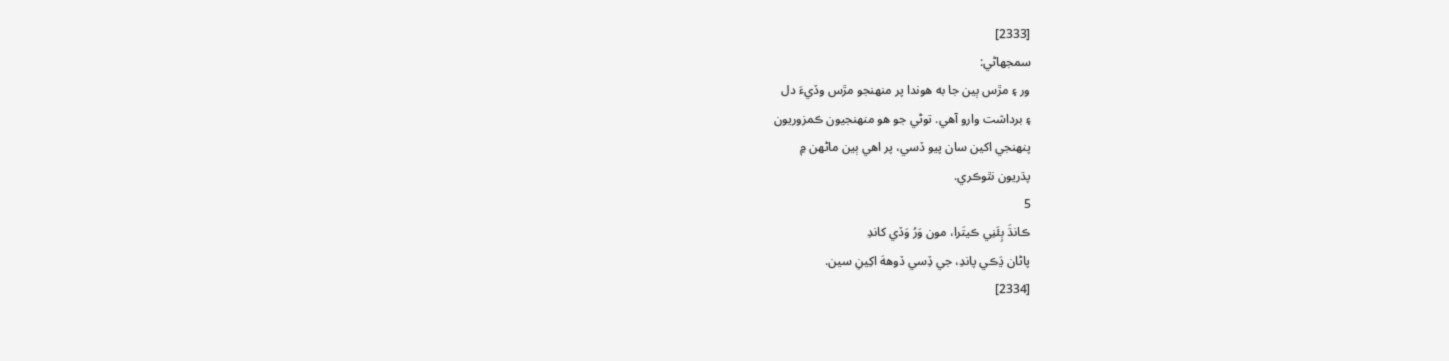[2333]
سمجهاڻي:
ور ۽ مڙس ٻين جا به هوندا پر منهنجو مڙس وڏيءَ دل
۽ برداشت وارو آهي. توڻي جو هو منهنجيون ڪمزوريون
پنهنجي اکين سان پيو ڏسي، پر اهي ٻين ماڻهن ۾
پڌريون نٿوڪري.
5
ڪانڌَ ٻِئَنِي ڪيتَرا، مون وَرُ وَڏي کاندِ
پاڻان ڍَڪي پاندِ، جي ڏِسي ڏوههَ اکِينِ سين.
[2334]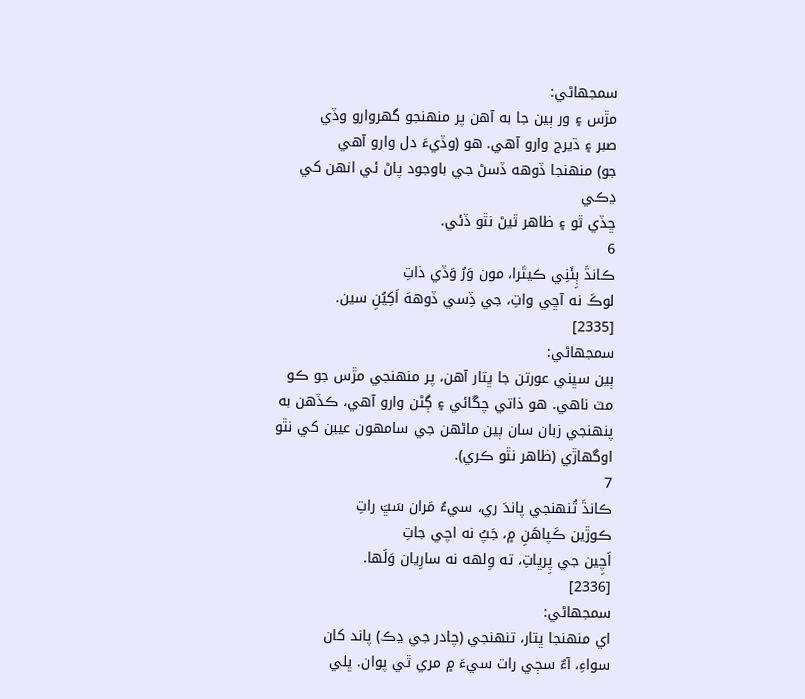سمجهاڻي:
مڙس ۽ ور ٻين جا به آهن پر منهنجو گهروارو وڏي
صبر ۽ ڌيرج وارو آهي. هو (وڏيءَ دل وارو آهي
جو) منهنجا ڏوهه ڏسڻ جي باوجود پاڻ ئي انهن کي ڍڪي
ڇڏي ٿو ۽ ظاهر ٿيڻ نٿو ڏئي.
6
ڪانڌَ ٻِئَنِي ڪيتَرا، مون وَرُ وَڏي ذاتِ
لوڪَ نه آڇي واتِ، جي ڏِسي ڏوههَ اَکِيُنِ سين.
[2335]
سمجهاڻي:
ٻين سڀني عورتن جا ڀتار آهن، پر منهنجي مڙس جو ڪو
مٽ ناهي. هو ذاتي چڱائي ۽ ڳڻن وارو آهي، ڪڏهن به
پنهنجي زبان سان ٻين ماڻهن جي سامهون عيبن کي نٿو
اوگهاڙي (ظاهر نٿو ڪري).
7
ڪانڌَ تُنهنجي پاندَ ري، سيءُ مَران سَڀَ راتِ
ڪوڙين ڪَپاهَنِ ۾، جَپُ نه اچي جاتِ
اَچِين جي پِرڀاتِ، ته وِلهه نه سارِيان وَلَها.
[2336]
سمجهاڻي:
اي منهنجا ڀتار، تنهنجي (چادر جي ڍڪ) پاند کان
سواءِ، آءٌ سڄي رات سيءَ ۾ مري ٿي پوان. ڀلي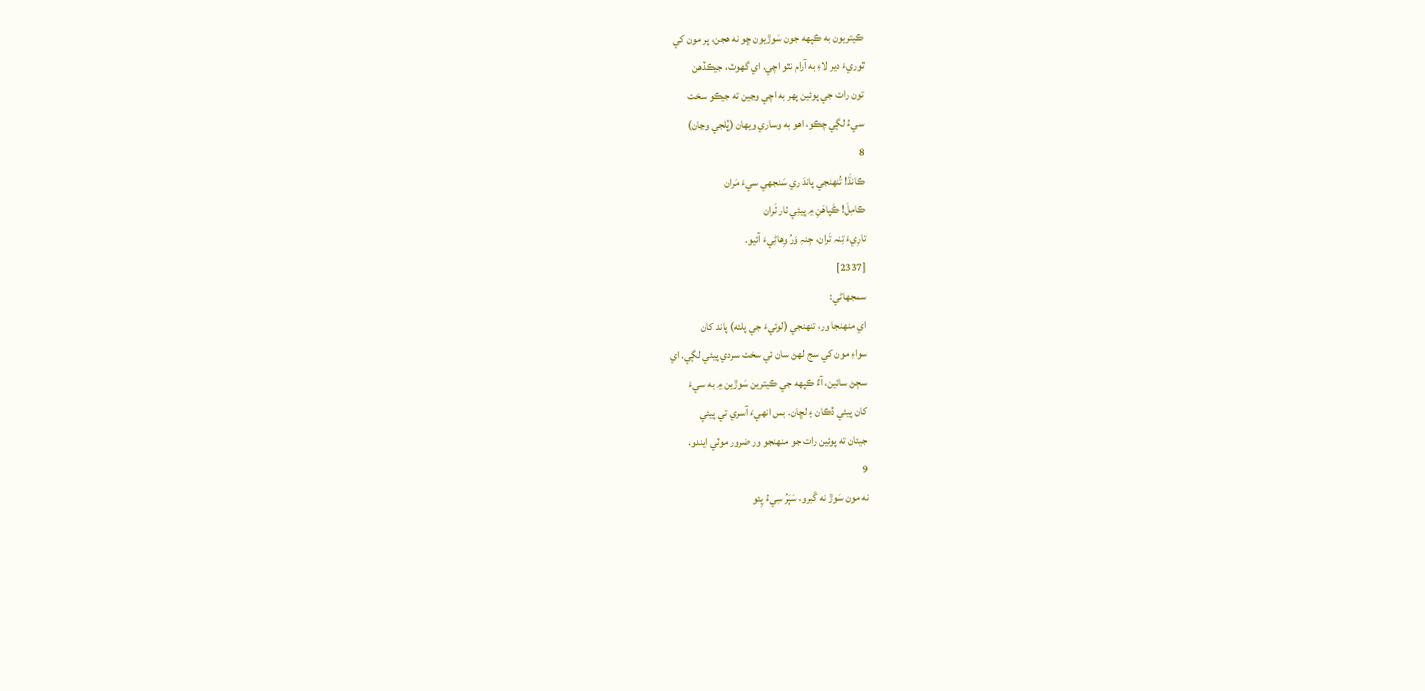ڪيتريون به ڪپهه جون سَوڙيون ڇو نه هجن، پر مون کي
ٿوريءَ دير لاءِ به آرام نٿو اچي. اي گهوٽ، جيڪڏهن
تون رات جي پوئين پهر به اچي وڃين ته جيڪو سخت
سيءُ لڳي چڪو، اهو به وساري ويهان (ڀُلجي وڃان)
8
ڪانڌَ! تُنهنجي پاندَ ري سَنجهي سيءَ مَران
ڪامِلَ! ڪَپاهَنِ ۾ پيئِي ٺار ٺَران
تارِيءَ تِنہ تَران، جِنہِ وَرُ وِهاڻِيءَ آئيو.
[2337]
سمجهاڻي:
اي منهنجا ور، تنهنجي (لوئيءَ جي پلئه) پاند کان
سواءِ مون کي سج لهڻ سان ئي سخت سردي پيئي لڳي. اي
سڄڻ سائين، آءٌ ڪپهه جي ڪيترين سَوڙين ۾ به سيءَ
کان پيئي ڏڪان ۽ لڇان. بس انهيءَ آسري تي پيئي
جيئان ته پوئين رات جو منهنجو ور ضرور موٽي ايندو.
9
نه مون سَوڙ نه گَبرو، سَٻَرُ سِيءُ پِئو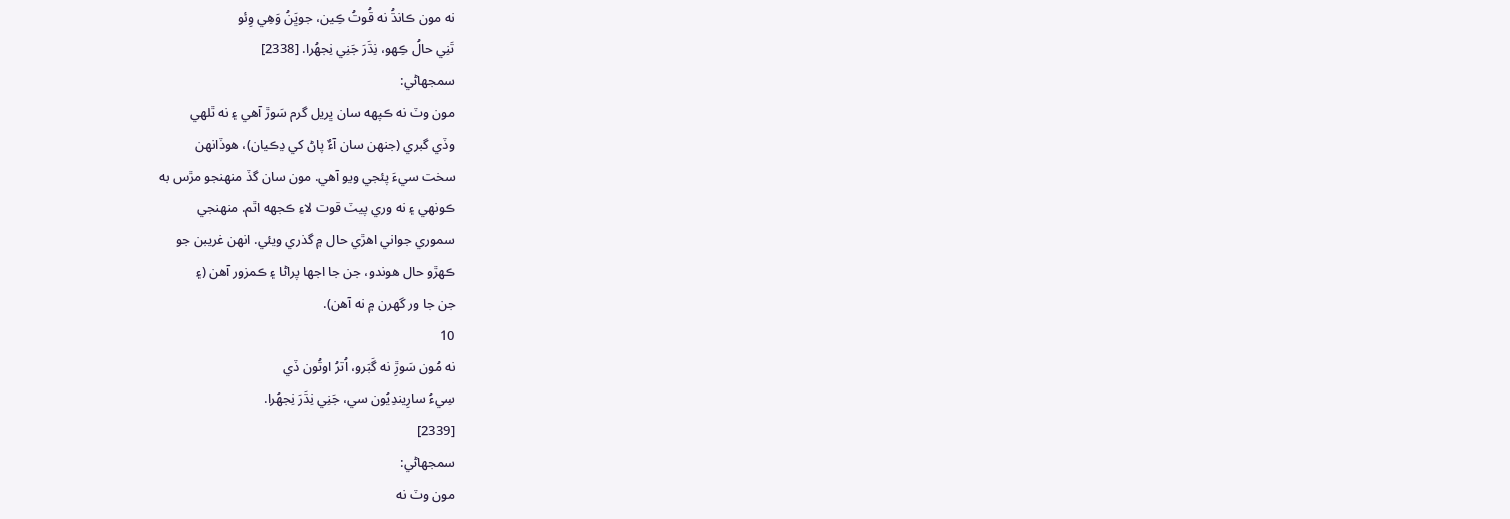نه مون ڪانڌُ نه قُوتُ ڪِين، جوڀَنُ وَهِي وِئو
تَنِي حالُ ڪِهو، نِڌَرَ جَنِي نِجهُرا. [2338]
سمجهاڻي:
مون وٽ نه ڪپهه سان ڀريل گرم سَوڙ آهي ۽ نه ٿلهي
وڏي گبري (جنهن سان آءٌ پاڻ کي ڍڪيان)، هوڏانهن
سخت سيءَ پئجي ويو آهي. مون سان گڏ منهنجو مڙس به
ڪونهي ۽ نه وري پيٽ قوت لاءِ ڪجهه اٿم. منهنجي
سموري جواني اهڙي حال ۾ گذري ويئي. انهن غريبن جو
ڪهڙو حال هوندو، جن جا اجها پراڻا ۽ ڪمزور آهن (۽
جن جا ور گهرن ۾ نه آهن).
10
نه مُون سَوڙِ نه گَبَرو، اُترُ اوتُون ڏي
سِيءُ سارِيندِيُون سي، جَنِي نِڌَرَ نِجهُرا.
[2339]
سمجهاڻي:
مون وٽ نه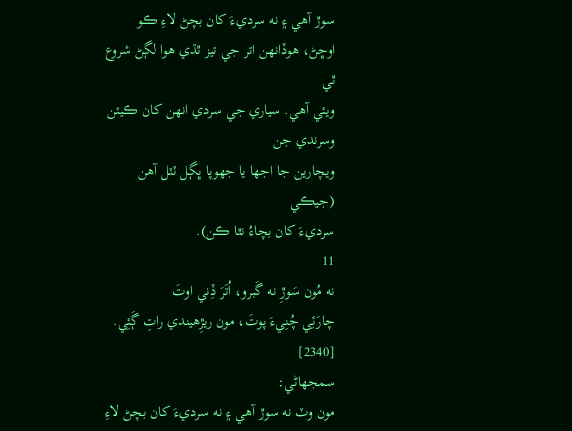سوڙ آهي ۽ نه سرديءَ کان بچڻ لاءِ ڪو
اوڇڻ، هوڏانهن اتر جي تيز ٿڌي هوا لڳڻ شروع ٿي
ويئي آهي. سياري جي سردي انهن کان ڪيئن وسرندي جن
ويچارين جا اجها يا جهوپا ڀڳل ٽٽل آهن (جيڪي
سرديءَ کان بچاءُ نٿا ڪن).
11
نه مُون سَوڙِ نه گَبرو، اُتَرَ ڏِني اوتَ
چارَئِي چُنِيءَ پوتَ، مون ريڙِهيندي راتِ ڳَئِي.
[2340]
سمجهاڻي:
مون وٽ نه سوڙ آهي ۽ نه سرديءَ کان بچڻ لاءِ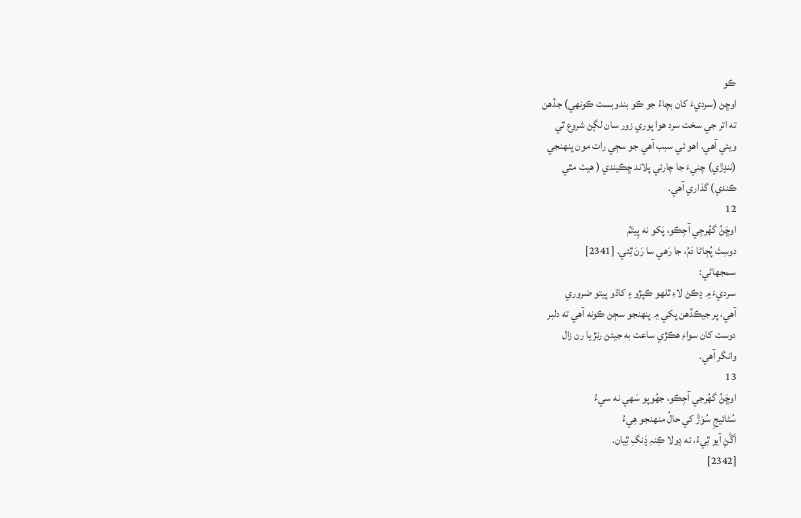ڪو
اوڇڻ (سرديءَ کان بچاءُ جو ڪو بندوبست ڪونهي) جڏهن
ته اتر جي سخت سرد هوا پوري زور سان لڳڻ شروع ٿي
ويئي آهي. اهو ئي سبب آهي جو سڄي رات مون پنهنجي
(ننڍڙي) چنيءَ جا چارئي پلاند ڇڪيندي ( هيٺ مٿي
ڪندي) گذاري آهي.
12
اوڇَڻُ گهُرجِي آجِڪو، پَکو نه پِيتَمُ
دوسِتَ پُڄاڻا دَمُ، جا رَهي سا رَنَ ٿِئي. [2341]
سمجهاڻي:
سرديءَ ۾ ڍڪڻ لاءِ ٿلهو ڪپڙو ۽ کاڌو پيتو ضروري
آهي، پر جيڪڏهن پکي ۾ پنهنجو سڄڻ ڪونه آهي ته دلبر
دوست کان سواءِ هڪڙي ساعت به جيئڻ رنڙ يا رن زال
وانگر آهي.
13
اوڇَڻُ گهُرجي آجِڪو، جهُوپو سَهي نه سيءُ
سُڻائيجِ سُوَڙَ کي حالُ منهنجو هِيءُ
اَڱَڻِ آيو ٿِيءُ، ته ڍولا ڪِنہِ ڍَنگِ ٿِيان.
[2342]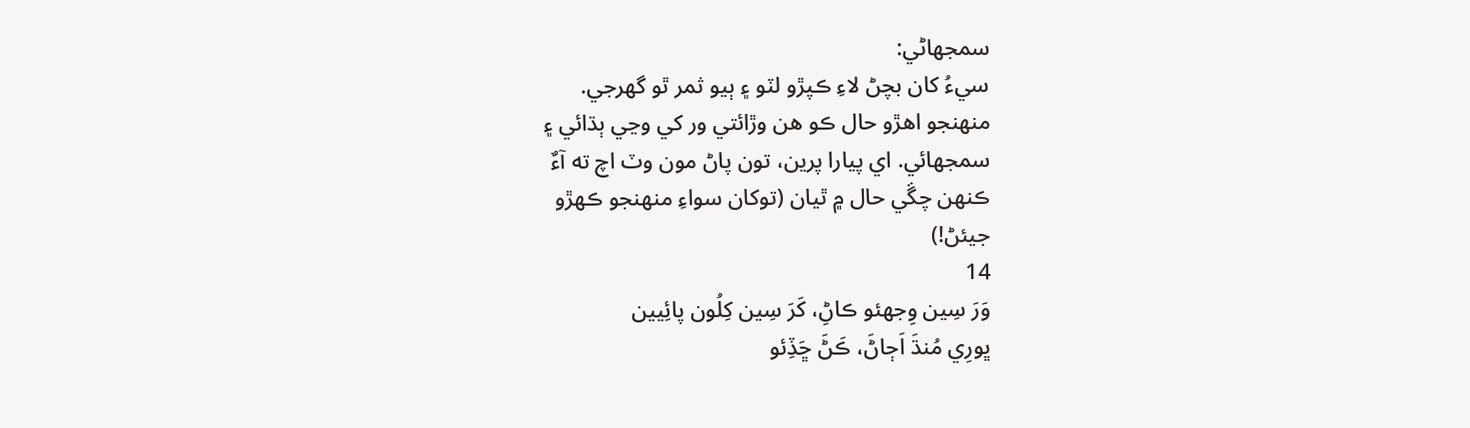سمجهاڻي:
سيءُ کان بچڻ لاءِ ڪپڙو لٽو ۽ ٻيو ثمر ٿو گهرجي.
منهنجو اهڙو حال ڪو هن وڙائتي ور کي وڃي ٻڌائي ۽
سمجهائي. اي پيارا پرين، تون پاڻ مون وٽ اچ ته آءٌ
ڪنهن چڱي حال ۾ ٿيان (توکان سواءِ منهنجو ڪهڙو
جيئڻ!)
14
وَرَ سِين وِجهئو ڪاڻِ، کَرَ سِين کِلُون پائِيين
ڀورِي مُنڌَ اَڄاڻَ، ڪَڻَ ڇَڏِئو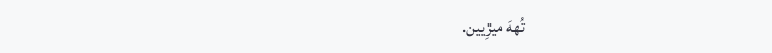تُههَ ميڙِيين.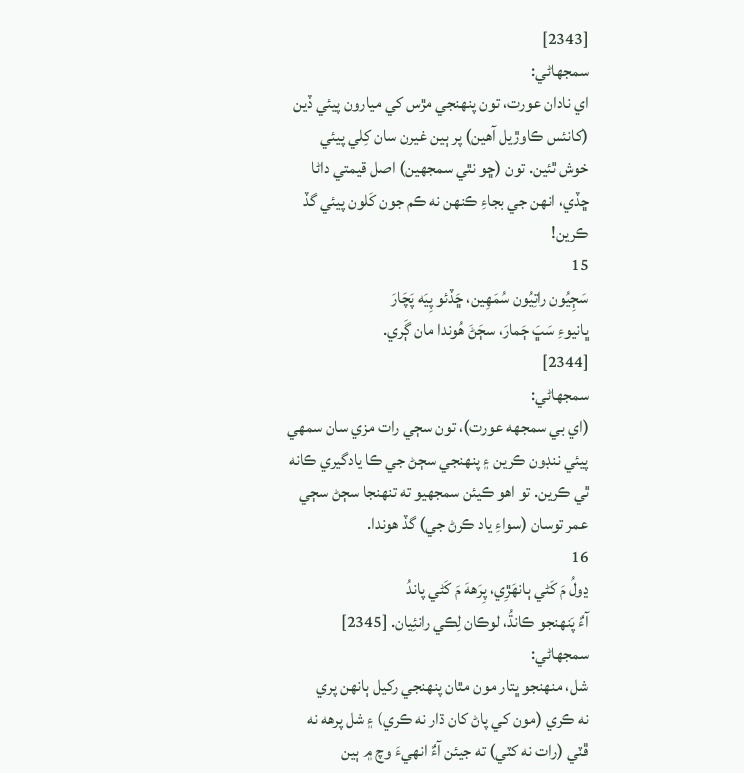[2343]
سمجهاڻي:
اي نادان عورت، تون پنهنجي مڙس کي ميارون پيئي ڏين
(کانئس ڪاوڙيل آهين) پر ٻين غيرن سان کِلي پيئي
خوش ٿئين. تون (ڇو نٿي سمجهين) اصل قيمتي داڻا
ڇڏي، انهن جي بجاءِ ڪنهن نه ڪم جون کَلون پيئي گڏ
ڪرين!
15
سَڄِيُون راتِيُون سُمَهِين، ڇَڏئو پِيَه پَچَارَ
ڀانيوءِ سَڀَ ڄَمارَ، سڄَڻَ هُوندا مان ڳَري.
[2344]
سمجهاڻي:
(اي بي سمجهه عورت)، تون سڄي رات مزي سان سمهي
پيئي ننڊون ڪرين ۽ پنهنجي سڄڻ جي ڪا يادگيري ڪانه
ٿي ڪرين. تو اهو ڪيئن سمجهيو ته تنهنجا سڄڻ سڄي
عمر توسان (سواءِ ياد ڪرڻ جي) گڏ هوندا.
16
ڍولُ مَ کَڻي ٻانهَڙِي، پِرَههَ مَ کَڻي پاندُ
آءٌ پَنهنجو ڪانڌُ، لوڪان لِڪي رانئِيان. [2345]
سمجهاڻي:
شل، منهنجو ڀتار مون مٿان پنهنجي رکيل ٻانهن پري
نه ڪري (مون کي پاڻ کان ڌار نه ڪري) ۽ شل پرهه نه
ڦٽي (رات نه کٽي) ته جيئن آءٌ انهيءَ وچ ۾ ٻين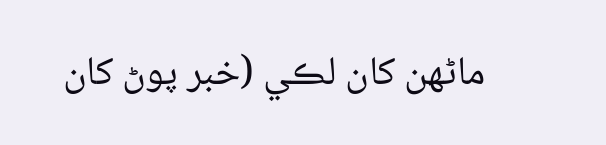ماڻهن کان لڪي (خبر پوڻ کان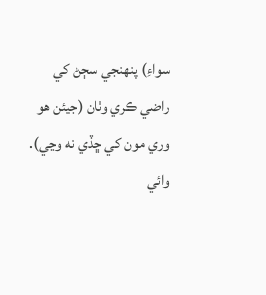سواءِ) پنهنجي سڄڻ کي
راضي ڪري وٺان (جيئن هو وري مون کي ڇڏي نه وڃي).
وائي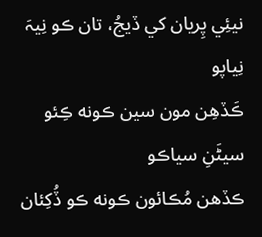نيئِي پِريان کي ڏيجُ، تان ڪو نِيہَ نِياپو
ڪَڏهِن مون سين ڪونه ڪِئو سيڻَنِ سياڪو
ڪڏهن مُڪائون ڪونه ڪو ڏُکِئان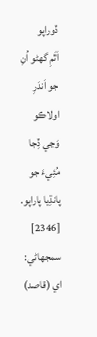ڏوراپو
اَٿَمِ گهڻو اُنِ جو اَندَرِ اولاڪو
وَڃي ڏِجا مُئِيءَ جو پانڌِيا پاراپو.
[2346]
سمجهاڻي:
اي (قاصد)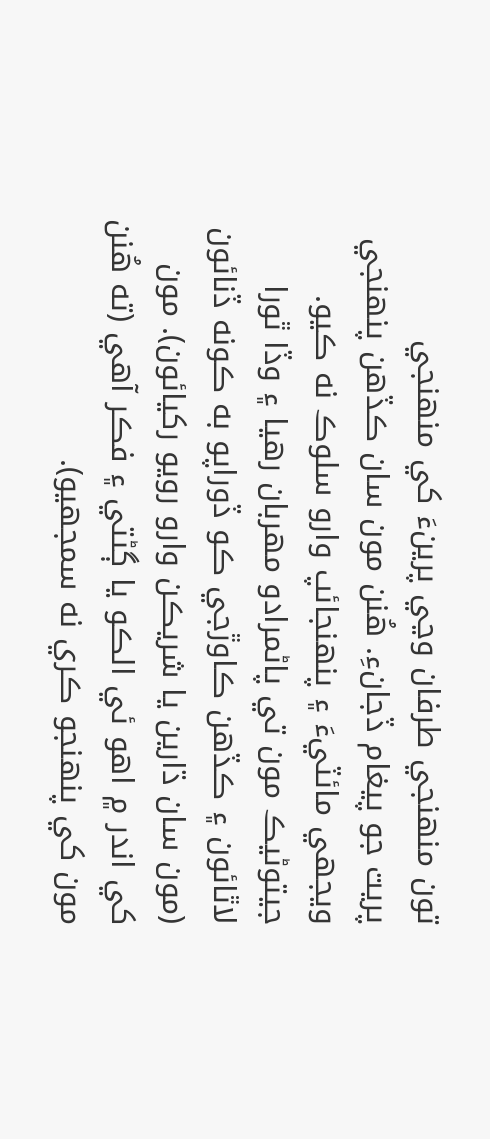تون منهنجي طرفان وڃي پرينءَ کي منهنجي
پريت جو پيغام ڏجانءِ. هُنن مون سان ڪڏهن پنهنجي
ويجهي مائٽيءَ ۽ پنهنجائپ وارو سلوڪ نه ڪيو.
جيتوڻيڪ مون تي پاڻمرادو مهربان رهيا ۽ وڏا ٿورا
لاٿائون ۽ ڪڏهن ڪاوڙجي ڪو ڏوراپو به ڪونه ڏنائون
(مون سان ڌارين يا شريڪن وارو رويو رکيائون). مون
کي اندر ۾ اهو ئي الڪو يا ڳڻتي ۽ فڪر آهي (ته هُنن
مون کي پنهنجو ڪري نه سمجهيو).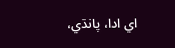اي ادا، پانڌي،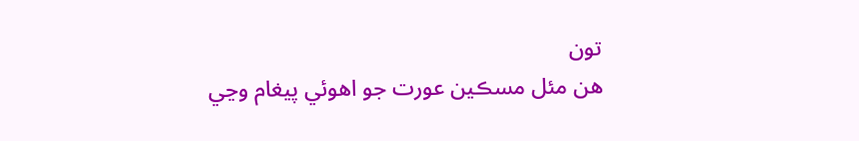تون
هن مئل مسڪين عورت جو اهوئي پيغام وڃي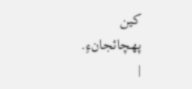کين
پهچائجانءِ.
|